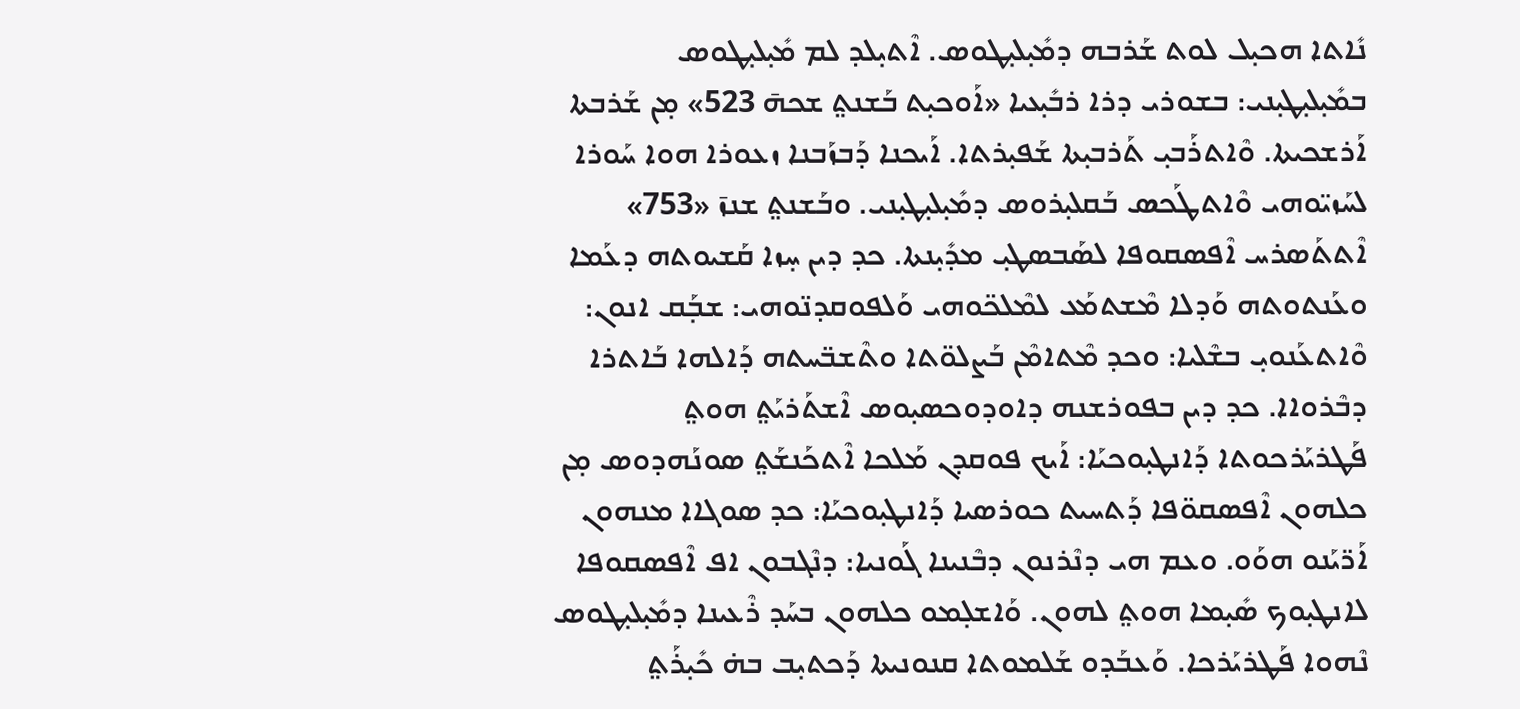ܢܺܐܬܐ ܗܟܝ̣ܠ ܠܘܬ ܫܰܪܒܗ ܕܡܺܝ̣ܠܝ̣ܛܘܣ. ܐܶܬܝ̣ܠܕ ܠܡ ܡܺܝ̣ܠܝ̣ܛܘܣ ܒܡܺܝ̣ܠܝ̣ܛܝ̣ܢܝ: ܒܫܘܪܝ ܕܪܐ ܪܒܺܝ̣ܥܝܐ «ܐܰܘܟܝ̣ܬ ܒܰܫܢܬ݀ ܫܟܗ̄ 523» ܡ̣ܢ ܫܰܪܒܬܐ ܐܰܪܫܟܝܬܐ. ܘܶܐܬܪܰܒܝ̣ ܬܰܪܒܝ̣ܬܐ ܫܰܦܝ̣ܪܬܐ. ܐܰܝܟܢܐ ܕܰܒܙܰܒܢܐ ܙܥܘܪܐ ܗܘܐ ܚܰܘܪܐ ܠܚܰܙܝ̈ܘܗܝ ܘܶܐܬܛܰܟܣ ܒܰܩܠܝ̣ܪܘܣ ܕܡܺܝ̣ܠܝ̣ܛܝ̣ܢܝ. ܘܒܰܫܢܬ݀ ܫܢܙ̄ «753» ܐܶܬܬܰܣܪܚ ܐܶܦܣܩܘܦܐ ܠܣܰܒܣܛܝ̣ ܡܕܺܝ̣ܢܬܐ. ܟܕ ܕܝܢ ܚ̣ܙܐ ܩܰܫܝܘܬܗ ܕܥܰܡܐ ܘܥܰܢܬܘܬܗ ܘܰܕܠܐ ܡܶܫܬܡܰܥ ܠܡܶܠܟ̈ܘܗܝ ܘܰܠܦܘܩܕܢ̈ܘܗܝ: ܫܒ̣ܰܩ ܐܢܘܢ: ܘܶܐܬܥܰܢܘܝ̣ ܒܫܶܠܝܐ: ܘܟܕ ܡܶܬܐܡܶܢ ܒܰܨܠܘ̈ܬܐ ܘܬܶܫܒ̈ܚܬܗ ܕܰܐܠܗܐ ܒܰܐܬܪܐ ܕܒܶܪܘܐܐ. ܟܕ ܕܝܢ ܒܦܘܪܫܢܗ ܕܐܘܕܘܟܣܝ̣ܘܣ ܐܶܫܬܰܪܝܰܬ݀ ܗܘܬ݀ ܦܰܛܪܝܰܪܟܘܬܐ ܕܰܐܢܛܝ̣ܘܟܝܰܐ: ܐܰܝܟ ܦܘܩܕܢ ܡܰܠܟܐ ܐܶܬܟܰܢܫܰܬ݀ ܣܘܢܰܗܕܘܣ ܡ̣ܢ ܟܠܗܘܢ ܐܶܦܣܩܘ̈ܦܐ ܕܰܬܚܝܬ ܟܘܪܣܝܐ ܕܰܐܢܛܝ̣ܘܟܝܰܐ: ܟܕ ܣܘܓܐܐ ܡܢܗܘܢ ܐܰܪ̈ܝܰܢܘ ܗܘܰܘ. ܘܥܡ ܗܝ ܕܢܶܪܢܘܢ ܕܒܶܢܝܢܐ ܓܰܘܢܝܐ: ܕܢܶܓܒܘܢ ܐܦ ܐܶܦܣܩܘܦܐ ܠܐܢܛܝ̣ܘܟ ܣܺܝ̣ܡܐ ܗܘܬ݀ ܠܗܘܢ. ܘܰܐܫܠ̣ܡܘ ܟܠܗܘܢ ܒܚܰܕ ܪܶܥܝܢܐ ܕܡܺܝ̣ܠܝ̣ܛܘܣ ܢܶܗܘܐ ܦܰܛܪܝܰܪܟܐ. ܘܰܥܒܰܕܘ ܫܰܠܡܘܬܐ ܩܢܘܢܝܬܐ ܕܰܟܬܝ̣ܒ ܒܗ̇ ܟܺܝ̣ܪܰܬ݀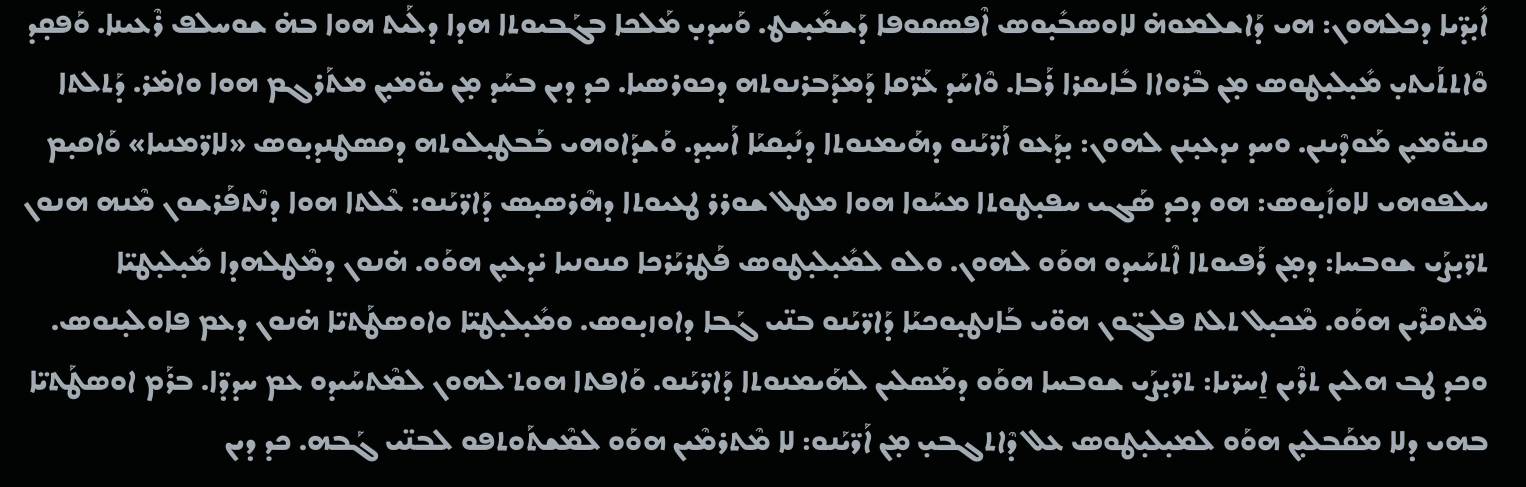ܐܺܝ̣ܕ̈ܝܐ ܕܟܠܗܘܢ: ܗܝ ܕܰܐܫܠܡܘܗ̇ ܠܐܘܣܒܺܝ̣ܘܣ ܐܶܦܣܩܘܦܐ ܕܰܫܡܺܝ̣ܫܛ. ܘܰܚܕܝ̣ ܡܰܠܟܐ ܒܓܰܒܝܘܬܐ ܗܕܐ ܕܠܰܝܬ ܗܘܐ ܒܗ̇ ܫܘܚܠܦ ܪܶܥܝܢܐ. ܘܰܦܩ̣ܕ ܘܶܐܬܬܰܝܬܝ̣ ܡܺܝ̣ܠܝ̣ܛܘܣ ܡ̣ܢ ܒܶܪܘܐܐ ܒܺܐܝܩܪܐ ܪܰܒܐ. ܘܶܐܚܰܕ ܥܰܪ̈ܩܐ ܕܰܡܕܰܒܪܢܘܬܗ ܕܟܘܪܣܝܐ. ܟܕ ܕܝܢ ܒܚܰܕ ܡ̣ܢ ܝܘ̈ܡܝ̣ܢ ܡܬܰܪܓܡ ܗܘܐ ܘܐܡ̇ܪ. ܕܰܬܠܬܐ ܩܢܘ̈ܡܝ̣ܢ ܡܰܘܕܶܝܢܢ. ܘܚܕ ܝܕܥܝ̣ܢܢ ܠܗܘܢ: ܝ̣ܕܰܥܘ ܐܰܪ̈ܝܰܢܘ ܕܗܰܝܡܢܘܬܐ ܕܢܺܝ̣ܩܝܰܐ ܐܰܚܝ̣ܕ. ܘܰܫܕܰܐܘܗܝ ܒܰܒܛܝ̣ܠܘܬܗ ܕܩܣܛܢܕܝ̣ܘܣ «ܠܐܪ̈ܡܢܝܐ» ܘܰܐܩܝ̣ܡ ܚܠܦܘܗܝ ܠܐܘܙܺܝ̣ܘܣ: ܗܘ ܕܟܕ ܣܰܓܝ ܚܦܝ̣ܛܘܬܐ ܡܚܰܘܐ ܗܘܐ ܡܛܠ ܫܘܪܪ ܛܥܝܘܬܐ ܕܗܶܪܣܝ̣ܣ ܕܰܐܪ̈ܝܰܢܘ: ܥܶܠܬܐ ܗܘܐ ܕܢܶܬܦܰܪܫܘܢ ܡܶܢܗ ܗܢܘܢ ܬܪ̈ܝ̣ܨܰܝ ܫܘܒܚܐ: ܕܡ̣ܢ ܪܰܦܝܘܬܐ ܐܶܬܚܰܝܕܘ ܗܘܰܘ ܠܗܘܢ. ܘܠܘ ܠܡܺܝ̣ܠܝ̣ܛܘܣ ܦܰܛܪܝܰܪܟܐ ܩܢܘܢܝܐ ܝ̇ܕܥܝ̣ܢ ܗܘܰܘ. ܗ̇ܢܘܢ ܕܡܶܛܠܗܕܐ ܡܺܝ̣ܠܝ̣ܛܝ̈ܐ ܡܶܬܩܪܶܝܢ ܗܘܰܘ. ܡܶܟܝ̣ܠ ܬܠܬ ܦܠܓ̈ܘܢ ܗܘ̈ܝ ܒܰܐܢܛܝ̣ܘܟܝܰܐ ܕܰܐܪ̈ܝܰܢܘ ܒܢ̈ܝ ܓܰܒܐ ܕܐܘܙܝ̣ܘܣ. ܘܡܺܝ̣ܠܝ̣ܛܝ̈ܐ ܘܐܘܣܛܰܬܝ̈ܐ ܗ̇ܢܘܢ ܕܥܡ ܦܐܘܠܝ̣ܢܘܣ. ܘܟܕ ܛܒ ܗܠܝܢ ܬܪܶܝܢ ܐ̱ܚܪ̈ܝܐ: ܬܪ̈ܝ̣ܨܰܝ ܫܘܒܚܐ ܗܘܰܘ ܕܡܰܣܠܝܢ ܠܗܰܝܡܢܘܬܐ ܕܰܐܪ̈ܝܰܢܘ. ܘܰܐܦܬܐ ܗܘܬ݀ ܠܗܘܢ ܠܡܶܬܚܰܝܕܘ ܥܡ ܚܕܕ̈ܐ. ܒܪܰܡ ܐܘܣܛܰܬܝ̈ܐ ܒܗܝ ܕܠܐ ܡܩܰܒܠܝ̣ܢ ܗܘܰܘ ܠܡܝ̣ܠܝ̣ܛܘܣ ܥܠ ܕܶܐܬܓܒܝ̣ ܡ̣ܢ ܐܰܪ̈ܝܰܢܘ: ܠܐ ܡܶܬܪܡܶܝܢ ܗܘܰܘ ܠܡܶܫܬܰܘܬܦܘ ܠܒܢ̈ܝ ܓܰܒܗ. ܟܕ ܕܝܢ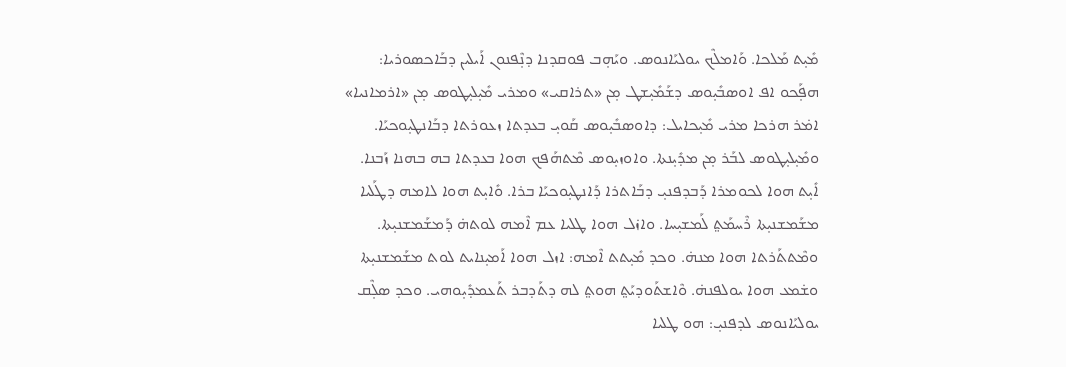ܡܺܝ̣ܬ ܡܰܠܟܐ. ܘܰܐܡܠܶܟ ܝܘܠܝܰܐܢܘܣ. ܘܝܰܗ̣ܒ ܦܘܩܕܢܐ ܕܢ̣ܶܦܢܘܢ ܐܰܝܠܝܢ ܕܒܰܐܟܣܘܪܝܐ: ܗܦ̣ܰܟܘ ܐܦ ܐܘܣܒܺܝ̣ܘܣ ܕܫܰܡܺܝ̣ܫܛ ܡ̣ܢ «ܬܪܐܩܝ» ܘܡܪܝ ܡܺܝ̣ܠܝ̣ܛܘܣ ܡ̣ܢ «ܐܪܡܐܢܝܐ» ܐܡ̇ܪ ܗܪܟܐ ܡܪܝ ܡܺܝ̣ܟܐܝܠ: ܕܐܘܣܒܺܝ̣ܘܣ ܩܰܘܝ̣ ܒܥܕܬܐ ܙܥܘܪܬܐ ܕܒܰܐܢܛܝ̣ܘܟܝܰܐ. ܘܡܺܝ̣ܠܝ̣ܛܘܣ ܠܒܰܪ ܡ̣ܢ ܡܕܺܝ̣ܢܬܐ. ܘܐܘܙܝ̣ܘܣ ܡܶܬܗܰܦܟ ܗܘܐ ܒܥܕܬܐ ܒܗ ܒܗܢܐ ܙܰܒܢܐ. ܐܺܝ̣ܬ ܗܘܐ ܠܟܘܡܪܐ ܕܰܒܕܦܢܝ̣ ܕܒܰܐܬܪܐ ܕܰܐܢܛܝ̣ܘܟܝܰܐ ܒܪܐ. ܘܺܐܝ̣ܬ ܗܘܐ ܠܐܡܗ ܕܛܰܠܝܐ ܡܫܰܡܫܢܝ̣ܬܐ ܪܶܚܡܰܬ݀ ܠܰܡܫܝ̣ܚܐ. ܘܐܙ̇ܠ ܗܘܐ ܛܠܝܐ ܥܡ ܐܶܡܗ ܠܘܬܗ̇ ܕܰܡܫܰܡܫܢܝ̣ܬܐ. ܘܡܶܬܬܰܪܬܐ ܗܘܐ ܡܢܗ̇. ܘܟܕ ܡܺܝ̣ܬܬ ܐܶܡܗ: ܐܙܠ ܗܘܐ ܐܰܡܝ̣ܢܐܝܬ ܠܘܬ ܡܫܰܡܫܢܝ̣ܬܐ ܘܫ̇ܡܥ ܗܘܐ ܝܘܠܦܢܗ̇. ܘܶܐܫܬܰܘܕܝܰܬ݀ ܗܘܬ݀ ܠܗ ܕܬܰܕܒܪ ܬܰܥܡܕܺܝ̣ܘܗܝ. ܘܟܕ ܣܠ̣ܶܩ ܝܘܠܝܰܐܢܘܣ ܠܕܦܢܝ̣: ܗܘ ܛܠܝܐ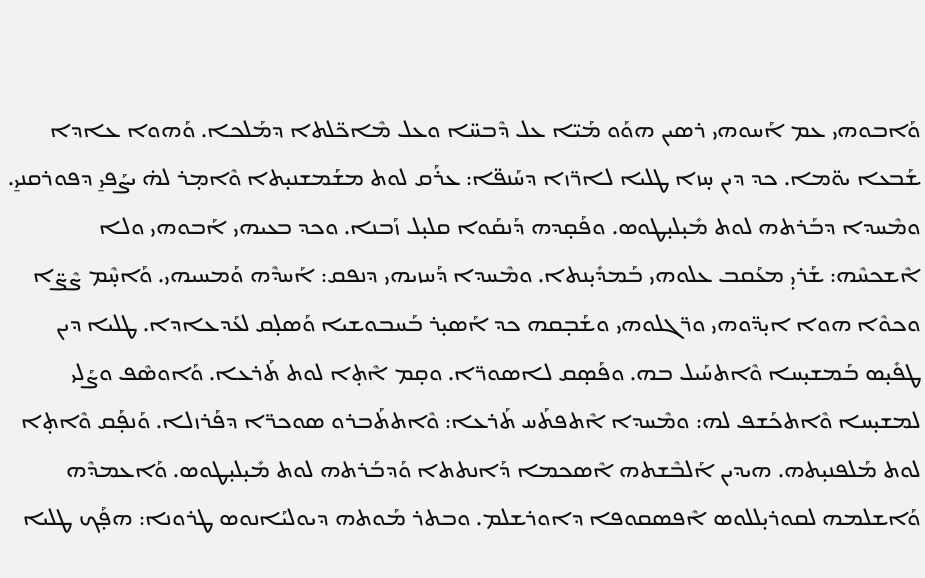ܘܰܐܒܘܗܝ ܥܡ ܐܰܚܘܗܝ ܪܣܝܢ ܗܘܰܘ ܡܰܝ̈ܐ ܥܠ ܕܶܒܚ̈ܐ ܘܥܠ ܡܶܐܟ̈ܠܬܐ ܕܡܰܠܟܐ. ܘܰܗܘܐ ܥܐܕܐ ܫܰܒܥܐ ܝܘ̈ܡܐ. ܟܕ ܕܝܢ ܚ̣ܙܐ ܛܠܝܐ ܠܐܪ̈ܙܐ ܕܚܰܢܦ̈ܐ: ܥܪܰܩ ܠܘܬ ܡܫܰܡܫܢܝ̣ܬܐ ܘܶܐܡ̣ܪ ܠܗ̇ ܝܨܰܦܝ̱ ܕܦܘܪܩܢܝ̱. ܘܡܶܚܕܐ ܕܒܰܪܬܗ ܠܘܬ ܡܺܝ̣ܠܝ̣ܛܘܣ. ܘܦܰܩ̣ܕܗ ܕܰܢܩܰܘܐ ܩܠܝ̣ܠ ܙܰܒܢܐ. ܘܟܕ ܒܥܝܗܝ ܐܰܒܘܗܝ ܘܠܐ ܐܶܫܟܚܶܗ: ܫܰܪܝ̣ ܡܥܰܩܒ ܥܠܘܗܝ ܒܰܡܕܺܝ̣ܢܬܐ. ܘܡܶܚܕܐ ܕܰܚܙܝܗܝ ܕܢܦܩ: ܐܰܚܕܶܗ ܘܰܡܚܝܗܝ. ܘܰܐܚ̣ܶܡ ܨܶܨ̈ܐ ܘܟܘܶܐ ܗܘܐ ܐܝ̣ܕ̈ܘܗܝ ܘܪ̈ܓܠܘܗܝ ܘܫܰܒ̣ܩܗ ܟܕ ܐܰܣܝ̣ܪ ܒܰܚܒܘܫܝܐ ܘܰܣܠ̣ܩ ܠܥܰܕܥܐܕܐ. ܛܠܝܐ ܕܝܢ ܛܦܺܝ̣ܣ ܒܰܡܫܝ̣ܚܐ ܘܶܐܬܚܰܝܠ ܒܗ. ܘܦܰܣ̣ܩ ܠܐܣܘܪ̈ܐ. ܘܩ̣ܡ ܐܶܬ̣ܐ ܠܘܬ ܬܰܪܥܐ. ܘܰܐܘܣܶܦ ܘܨܰܠܝ ܠܡܫܝ̣ܚܐ ܘܶܐܬܟܰܫܦ ܠܗ: ܘܡܶܚܕܐ ܐܶܬܦܬܰܚ ܬܰܪܥܐ: ܘܶܐܬܬܰܒܪܘ ܣܘܟܪ̈ܐ ܕܦܰܪܙܠܐ. ܘܰܢܦ̣ܰܩ ܘܶܐܬ̣ܐ ܠܘܬ ܡܰܠܦܢܝ̣ܬܗ. ܗܝܕܝܢ ܐܰܠܒܶܫܬܗ ܐܶܣܟܡܐ ܕܰܐܢܬܬܐ ܘܰܕܒܰܪܬܗ ܠܘܬ ܡܺܝ̣ܠܝ̣ܛܘܣ. ܘܰܐܥܡܕܶܗ ܘܰܐܫܠܡܗ ܠܩܘܪܝ̣ܠܠܘܣ ܐܶܦܣܩܘܦܐ ܕܐܘܪܫܠܡ. ܘܒܬܪ ܡܰܘܬܗ ܕܝܘܠܝܰܐܢܘܣ ܛܪܘܢܐ: ܗܦ̣ܰܟ ܛܠܝܐ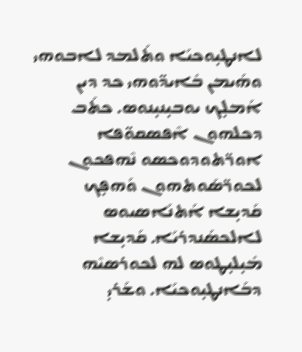ܠܐܢܛܝ̣ܘܟܝܰܐ ܘܬܰܠܡܕ ܠܐܒܘܗܝ ܘܗܰܝܡܢ ܒܺܐܝܕ̈ܘܗܝ ܟܕ ܕܝܢ ܐܰܡܠ̣ܟ ܝܘܒܝ̣ܢܝ̣ܢܘܣ. ܟܬܰܒ ܕܟܠܗܘܢ ܐܶܦܣܩܘ̈ܦܐ ܐܘܪ̈ܬܘܕܘܟܣܘ ܢܶܗܦܟܘܢ ܠܟܘܪ̈ܣܰܘܬܗܘܢ ܘܰܗܦ̣ܟ ܩܰܕܝ̣ܫܐ ܐܰܬܢܰܐܣܝܘܣ ܠܐܠܟܣܰܢܕܪܝܰܐ. ܩܰܕܝ̣ܫܐ ܡܺܝ̣ܠܝ̣ܛܘܣ ܠܗ ܠܟܘܪܣܝܶܗ ܕܒܰܐܢܛܝ̣ܘܟܝܰܐ. ܘܫܰܪܝ̣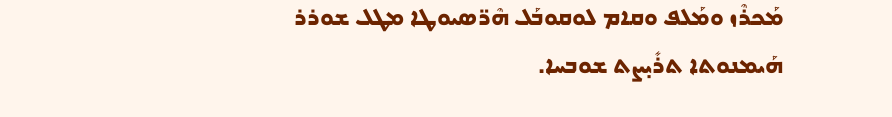ܡܰܟܪܶܙ ܘܡܰܠܦ ܘܩܐܡ ܠܘܩܘܒܰܠ ܗܶܪ̈ܣܝܘܛܐ ܡܛܠ ܫܘܪܪ ܗܰܝܡܢܘܬܐ ܬܪܺܝ̣ܨܬ ܫܘܒܚܐ.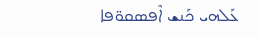ܥܰܠܗܝ ܟܰܢܫ ܐܶܦܣܩܘ̈ܦܐ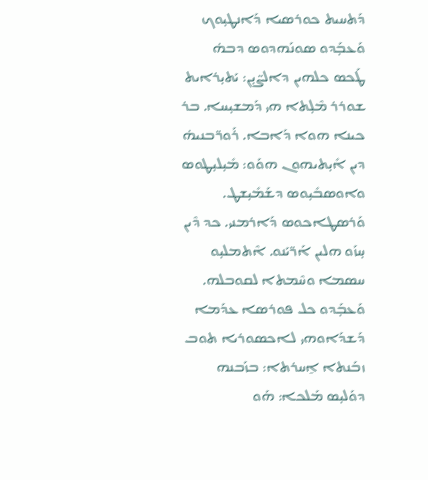ܕܰܬܚܝܬ ܟܘܪܣܝܐ ܕܰܐܢܛܝ̣ܘܟ ܘܰܥܒ̣ܰܕܘ ܣܘܢܰܗܕܘܣ ܕܒܗ̇ ܛܰܟܣ ܟܠܗܝܢ ܕܐܠܨ̈ܝ̣ܢ: ܝܰܬܝ̣ܪܐܝܬ ܫܘܪܪ ܡܶܠ̣ܬܐ ܗܝ ܕܰܡܫܝ̣ܚܐ. ܒܪ ܟܝܢܐ ܗܘܐ ܕܰܐܒܐ. ܪܰܘܪ̈ܒܢܝܗ̇ ܕܝܢ ܐܺܝ̣ܬܝܗܘܢ ܗܘܰܘ: ܡܺܝ̣ܠܝ̣ܛܘܣ ܘܐܘܣܒܺܝ̣ܘܣ ܕܫܰܡܺܝ̣ܫܛ. ܘܰܪܣܛܐܟܘܣ ܕܰܐܪܡܢܝ. ܟܕ ܕܶܝܢ ܚ̣ܙܰܘ ܗܠܝܢ ܐܰܪ̈ܝܰܢܘ. ܐܶܬܡܠܝ̣ܘ ܚܣܡܐ ܘܚܶܡܬܐ ܠܩܘܒܠܗ. ܘܰܥܒ̣ܰܕܘ ܟܠ ܦܘܪܣܐ ܥܕܰܡܐ ܕܰܫܕܰܐܘܗܝ ܠܐܟܣܘܪܝܐ ܬܘܒ ܙܒܰܢܬܐ ܐ̱ܚܪܬܐ: ܒܙܰܒܢܗ ܕܘܰܠܝ̣ܣ ܡܰܠܟܐ: ܗܰܘ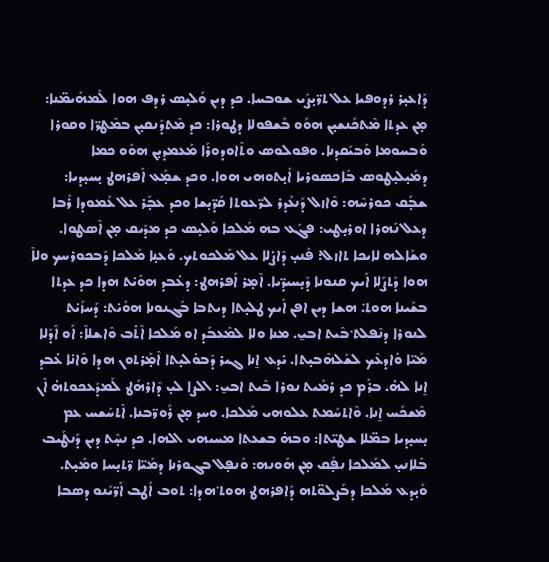ܕܰܐܥܝ̣ܪ ܪܕܘܦܝܐ ܥܠ ܬܪ̈ܝ̣ܨܰܝ ܫܘܒܚܐ. ܟܕ ܕܝܢ ܘܰܠܝ̣ܣ ܪܕܦ ܗܘܐ ܠܰܡܗܰܝܡ̈ܢܐ: ܡ̣ܢ ܥܕܬܐ ܡܶܬܟܰܢܫܝ̣ܢ ܗܘܰܘ ܒܰܫܦܘܠܐ ܕܛܘܪܐ: ܟܕ ܡܶܬܕܰܢܩܝ̣ܢ ܒܡܶܛܪ̈ܐ ܘܩܘܪܐ ܘܰܒܚܘܡܐ ܘܰܒܝܰܩܕܢܐ. ܘܦܘܠܘܣ ܘܬܶܐܘܕܘܪܰܐ ܡܰܥܡܕܝ̣ܢ ܗܘܰܘ ܟܡܐ ܕܡܺܝ̣ܠܝ̣ܛܘܣ ܒܰܐܟܣܘܪܝܐ ܐܺܝ̣ܬܘܗܝ ܗܘܐ. ܘܟܕ ܫܡ̣ܰܥ ܐܰܦܪܗܛ ܝ̣ܚܝ̣ܕܝܐ: ܫܒ̣ܰܩ ܟܘܪܚܶܗ: ܘܶܐܙܠ ܕܰܢܥܰܕܪ ܠܪ̈ܥܘܬܐ ܩܰܕ̈ܝ̣ܫܐ ܘܟܕ ܥܒ̣ܰܪ ܥܠ ܥܰܡܘܕܐ ܪܰܒܐ ܕܥܠ ܢܰܗܪܐ ܐܘܪܝ̣ܛܝ: ܦܓܰܥ ܒܗ ܡܰܠܟܐ ܘܰܠܝ̣ܣ ܟܕ ܡܕܰܝܩ ܡ̣ܢ ܐܶܣܛܘܐ. ܘܫܰܐܠܗ ܠܐܝܟܐ ܬܐܙܠ: ܦܰܢܝ̣ ܕܶܐܨ̇ܠܐ ܥܠ ܡܰܠܟܘܬܟ. ܘܰܥܢ̣ܐ ܡܰܠܟܐ ܕܰܒܟܘܪܚܟ ܘܠܐܶ ܗܘܐ ܕܰܬܨܰܠܐ ܐܰܝܟ ܩܢܘܢܐ ܕܺܝ̣ܚܝܕ̈ܝܐ. ܐܶܡ̣ܪ ܐܰܦܪܗܛ: ܕܥ̇ܒܕ ܗܘܺܝ̇ܬ ܗܕܐ ܟܕ ܥܕܬܐ ܒܫܰܝܢܐ ܗܘܬ݀. ܗܫܐ ܕܝܢ ܐܦܢ ܐܰܝܟ ܛܠܝ̣ܬܐ ܕܝܬܒܐ ܒܰܓܢܘܢܐ ܗܘܺܝ̇ܬ: ܕܰܚܙܺܝ̇ܬ ܠܢܘܪܐ ܕܢܶܦܠܬ݀ ܒܶܝܬ ܐܒܝ̱. ܡܢܐ ܘܠܐ ܠܡܶܥܒܰܕ ܐܘ ܡܰܠܟܐ ܐܶܬ̇ܒ ܘܶܐܫܠܐܶ: ܐܰܘ ܐܶܕܰܠܐ ܡܰܝ̈ܐ ܘܰܐܕܥܶܟ ܠܫܰܠܗܶܒܝ̣ܬܐ. ܝ̇ܕܥ ܐ̱ܢܐ ܓܝܪ ܕܰܒܘ̇ܠܝ̣ܬܐ ܐܶܡ̣ܰܪܬܘܢ ܗܕܐ ܘܶܐܢ̇ܐ ܥ̇ܒܕ ܐ̱ܢܐ ܠܗ̇. ܒܪܰܡ ܟܕ ܪܡܰܝܬ ܢܘܪܐ ܒܶܝܬ ܐܒܝ̱: ܐܠܨܐ ܠܝ̣ ܕܶܐܪܗܰܛ ܠܰܡܕܰܥܟܘܬܗ̇ ܐܶܢ ܡܶܫܟܰܚ ܐ̱ܢܐ. ܘܶܐܬܚܰܡܬ ܥܠܘܗܝ ܡܰܠܟܐ. ܘܚܕ ܡ̣ܢ ܪܰܘܪ̈ܒܢܐ. ܐܶܬܚܰܫܚ ܥܡ ܝ̣ܚܝ̣ܕܝܐ ܒܡ̈ܠܐ ܫܛܝ̈ܬܐ: ܘܒܗ̇ ܒܫܥܬܐ ܡܚܝܗܝ ܐܠܗܐ. ܟܕ ܢܚ̣ܶܬ ܕܝܢ ܕܰܢܛܰܝܒ ܒܰܠܐܢܝ̣ ܠܡܰܠܟܐ ܢܦ̣ܰܩ ܡ̣ܢ ܗܰܘܢܗ: ܘܰܢܦ̣ܠ ܒܓܘܪܢܐ ܕܡܰܝ̈ܐ ܪ̈ܬܝ̣ܚܐ ܘܡܺܝ̣ܬ. ܘܺܝ̣ܕܥ ܡܰܠܟܐ ܕܒܰܨܠܘ̈ܬܗ ܕܰܐܦܪܗܛ ܗܘܬ݀ ܗܕܐ: ܬܘܒ ܐܰܛܒ ܐܰܪ̈ܝܰܢܘ ܕܣܒܐ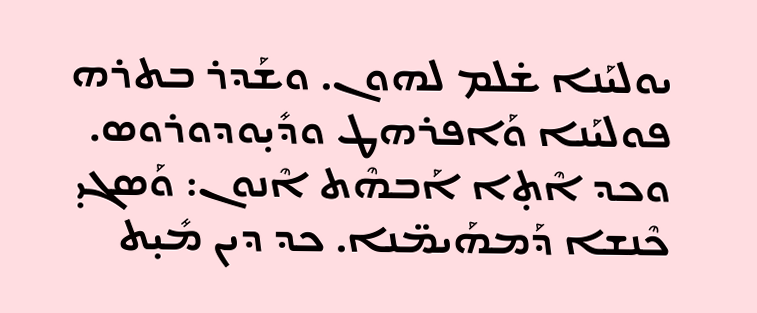ܝܘܠܝܰܢܐ ܫ̇ܠܡ ܠܗܘܢ. ܘܫܰܕܪ ܒܬܪܗ ܦܘܠܝܰܢܐ ܘܰܐܦܪܗܛ ܘܕܺܝ̣ܘܕܘܪܘܣ. ܘܟܕ ܐܶܬ̣ܐ ܐܰܒܗܶܬ ܐܶܢܘܢ: ܘܰܣܓܝ̣ ܟܶܢܫܐ ܕܰܡܗܰܝܡ̈ܢܐ. ܟܕ ܕܝܢ ܡܺܝ̣ܬ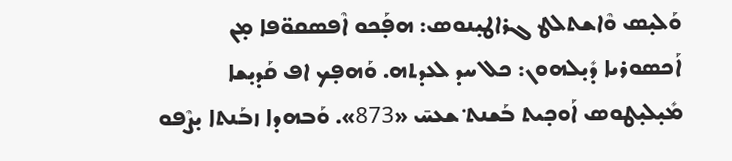ܘܰܠܝ̣ܣ ܘܶܐܫܬܠܛ ܓܪܐܛܝ̣ܢܘܣ: ܗܦ̣ܰܟܘ ܐܶܦܣܩܘ̈ܦܐ ܡ̣ܢ ܐܰܟܣܘܪܝܐ ܕܺܝ̣ܠܗܘܢ: ܟܠ ܚܕ ܠܥܕܬܗ. ܘܰܗܦ̣ܟ ܐܦ ܩܰܕܝ̣ܫܐ ܡܺܝ̣ܠܝ̣ܛܘܣ ܐܰܘܟ̣ܝܬ ܒܰܫܢܬ݀ ܫܥܚ̄ «873». ܘܰܒܗܕܐ ܙܒܰܢܬܐ ܝ̣ܨܶܦܘ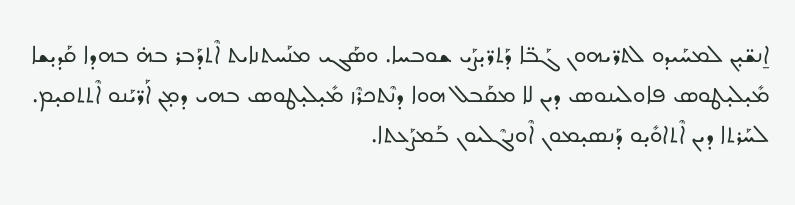ܐ̱ܢܫ̈ܝ̣ܢ ܠܡܚܰܝܕܘ ܠܬܪ̈ܝܗܘܢ ܓܰܒ̈ܐ ܕܰܬܪ̈ܝ̣ܨܰܝ ܫܘܒܚܐ. ܘܣܰܓܝ ܡܢܰܚܬܢܐܝܬ ܐܶܬܕܰܒܪ ܒܗ̇ ܒܗܕܐ ܩܰܕܝ̣ܫܐ ܡܺܝ̣ܠܝ̣ܛܘܣ ܦܐܘܠܝܢܘܣ ܕܝܢ ܠܐ ܡܩܰܒܠ ܗܘܐ ܕܢܶܬܟܪܶܙ ܡܺܝ̣ܠܝ̣ܛܘܣ ܒܗܝ ܕܡ̣ܢ ܐܰܪ̈ܝܰܢܘ ܐܶܬܬܩܝ̣ܡ. ܠܚܰܪܬܐ ܕܝܢ ܐܶܬܐܘܺܝ̣ܘ ܕܰܢܣܝ̣ܡܘܢ ܐܶܘܢܓܶܠܝܘܢ ܒܰܡܨܰܥܬܐ.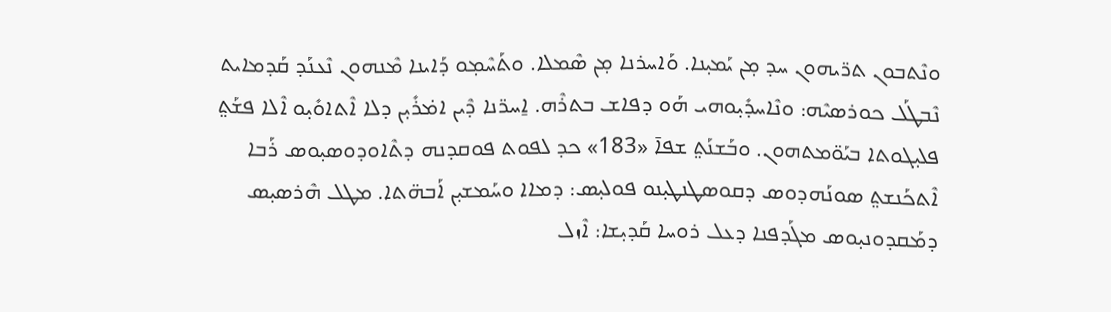ܘܢܶܬܒܘܢ ܬܪ̈ܝܗܘܢ ܚܕ ܡ̣ܢ ܝܰܡܝ̣ܢܐ. ܘܰܐܚܪܢܐ ܡ̣ܢ ܣܶܡܠܐ. ܘܬܰܚܶܡ̣ܘ ܕܰܐܝܢܐ ܡܶܢܗܘܢ ܢܶܥܢܰܕ ܩܰܕܡܐܝܬ ܢܶܒܛܰܠ ܟܘܪܣܝܶܗ: ܘܢܶܐܚܕܺܝ̣ܘܗܝ ܗܰܘ ܕܦܐܫ ܒܬܪܶܗ. ܐ̱ܚܪ̈ܢܐ ܕܶܝܢ ܐܡ̇ܪܺܝ̣ܢ ܕܠܐ ܐܶܬܐܘܺܝ̣ܘ ܐܶܠܐ ܦܫܰܬ݀ ܦܠܝ̣ܓܘܬܐ ܒܝܰܘ̈ܡܬܗܘܢ. ܘܒܰܫܢܰܬ݀ ܫܦܐ̄ «183» ܟܕ ܠܦܘܬ ܦܘܩܕܢܗ ܕܬܶܐܘܕܘܣܝ̣ܘܣ ܪܰܒܐ ܐܶܬܟܰܢܫܬ݀ ܣܘܢܰܗܕܘܣ ܕܩܘܣܛܢܛܝ̣ܢܘ ܦܘܠܝ̣ܣ: ܕܡܐܐ ܘܚܰܡܫܝ̣ܢ ܐܰܒܗ̈ܬܐ. ܡܛܠ ܗܶܪܣܝ̣ܣ ܕܡܰܩܕܘܢܝ̣ܘܣ ܡܓܰܕܦܢܐ ܕܥܠ ܪܘܚܐ ܩܰܕܝ̣ܫܐ: ܐܶܙܠ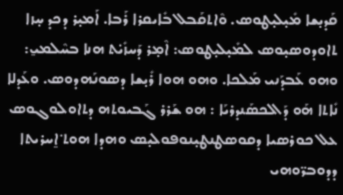ܩܰܕܝ̣ܫܐ ܡܺܝ̣ܠܝ̣ܛܘܣ. ܘܶܐܬܩܰܒܠ ܒܺܐܝܩܪܐ ܪܰܒܐ. ܐܰܡܝ̣ܪ ܕܟܕ ܚ̣ܙܐ ܬܐܘܕܘܣܝ̣ܘܣ ܠܡܺܝ̣ܠܝ̣ܛܘܣ: ܐܶܡ̣ܪ ܕܰܚܙܺܝ̇ܬ ܗܢܐ ܒܚܶܠܡܝ̱: ܘܗܘ ܥܰܒܕܰܢܝ ܡܰܠܟܐ. ܘܗܘ ܗܘܐ ܪܺܝ̣ܫܐ ܕܣܘܢܰܗܕܘܣ. ܘܥܰܕܠܐ ܢܺܐܬܐ ܗܰܘ ܕܰܐܠܟܣܰܢܕܪܝܰܐ : ܗܘ ܫܰܪܪ ܓܰܒܝܘܬܗ ܕܬܐܘܠܘܓܘܣ ܥܠ ܟܘܪܣܝܐ ܕܩܘܣܛܢܛܝ̣ܢܘܦܘܠܝ̣ܣ ܘܗܕܐ ܗܘܬ݀ ܐ̱ܚܪܝܬܐ ܕܕܘܒܪ̈ܘܗܝ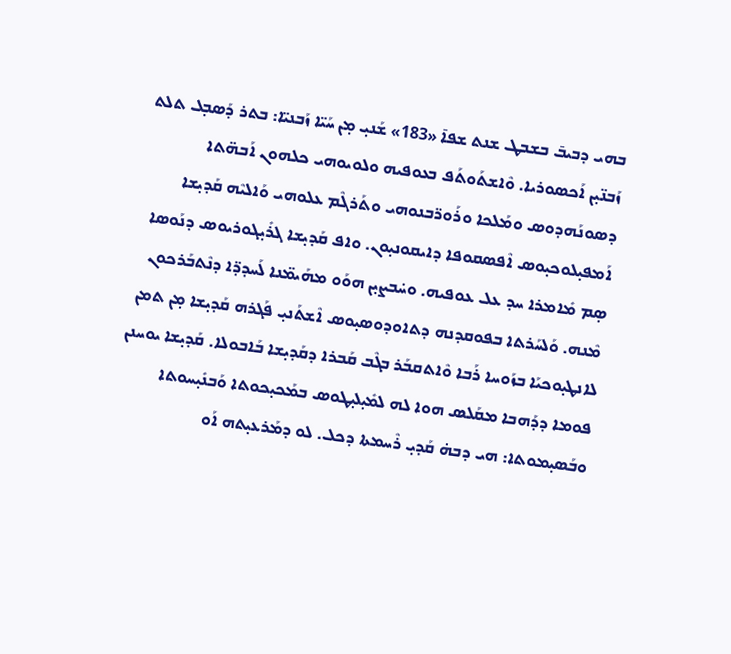ܒܗܝ ܕܒܝܒ̄ ܒܫܒܛ ܫܢܬ ܫܦܐ̄ «183» ܫܰܢܝ̣ ܡ̣ܢ ܚܰܝ̈ܐ ܙܰܒܢܝ̈ܐ: ܒܬܪ ܕܰܣܒ̣ܠ ܬܠܬ ܙܰܒܢ̈ܝ̣ܢ ܐܰܟܣܘܪܝܐ. ܘܶܐܫܬܰܘܬܰܦ ܒܥܘܦܝܗ ܘܠܘܝܘܗܝ ܟܠܗܘܢ ܐܰܒܗ̈ܬܐ ܕܣܘܢܰܗܕܘܣ ܘܡܰܠܟܐ ܘܪܰܘܪ̈ܒܢܘܗܝ ܘܬܰܪܓܶܡ ܥܠܘܗܝ ܘܰܐܠܝܶܗ ܩܰܕܝ̣ܫܐ ܐܰܡܦܝ̣ܠܘܟܝ̣ܘܣ ܐܶܦܣܩܘܦܐ ܕܐܝܩܘܢܝ̣ܘܢ. ܘܐܦ ܩܰܕܝ̣ܫܐ ܓܪܺܝ̣ܓܘܪܝܘܣ ܕܢܰܘܣܐ ܣ̣ܡ ܡܺܐܡܪܐ ܚܕ ܥܠ ܥܘܦܝܗ. ܘܚ̇ܒܨܝ̣ܢ ܗܘܰܘ ܡܗܰܝܡ̈ܢܐ ܠܰܚܕܕ̈ܐ ܕܢܶܬܒܰܪܟܘܢ ܡܶܢܗ. ܘܰܠܚܰܪܬܐ ܒܦܘܩܕܢܗ ܕܬܐܘܕܘܣܝ̣ܘܣ ܐܶܫܬܰܢܝ̣ ܦܰܓܪܗ ܩܰܕܝ̣ܫܐ ܡ̣ܢ ܬܡܢ ܠܐܢܛܝ̣ܘܟܝܰܐ ܒܙܰܘܚܐ ܪܰܒܐ ܘܶܐܬܩܒܰܪ ܒܓܶܒ ܩܰܒܪܐ ܕܩܰܕܝ̣ܫܐ ܒܰܐܒܘܠܐ. ܩܰܕܝ̣ܫܐ ܝܘܚܢܢ ܦܘܡܐ ܕܕܰܗܒܐ ܡܩܰܠܣ ܗܘܐ ܠܗ ܠܡܺܝ̣ܠܝ̣ܛܘܣ ܒܡܰܟܝ̣ܟܘܬܐ ܘܰܒܢܺܝ̣ܚܘܬܐ ܘܒܰܣܝ̣ܡܘܬܐ: ܗܝ ܕܒܗ̇ ܩܰܕܝ̣ ܪܶܚܡܬܐ ܕܟܠ. ܠܘ ܕܡܰܪܥܝ̣ܬܗ ܐܰܘ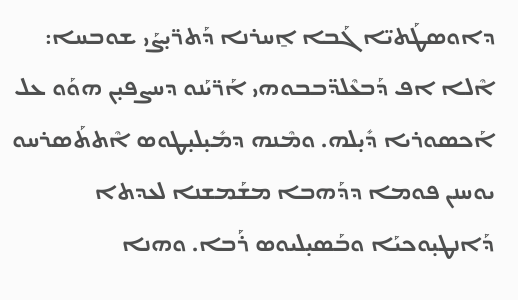ܕܐܘܣܛܰܬܝ̈ܐ ܓܰܒܐ ܐ̱ܚܪܢܐ ܕܰܬܪ̈ܝ̣ܨܰܝ ܫܘܒܚܐ: ܐܶܠܐ ܐܦ ܕܰܒܥܶܠܕ̈ܒܒܘܗܝ ܐܰܪ̈ܝܰܢܘ ܕܚܨܦܝ̣ܢ ܗܘܰܘ ܥܠ ܐܰܟܣܘܪܝܐ ܕܺܝ̣ܠܗ. ܘܡܶܢܗ ܕܡܺܝ̣ܠܝ̣ܛܘܣ ܐܶܬܬܰܣܪܚܘ ܝܘܚܢܢ ܦܘܡܐ ܕܕܰܗܒܐ ܡܫܰܡܫܢܐ ܠܥܕܬܐ ܕܰܐܢܛܝ̣ܘܟܝܰܐ ܘܒܰܣܝ̣ܠܝܘܣ ܪܰܒܐ. ܘܗܢܐ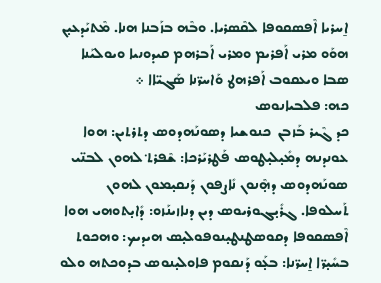ܐ̱ܚܪܝܐ ܐܶܦܣܩܘܦܐ ܠܩܶܣܪܝܐ. ܘܒܶܗ ܒܙܰܒܢܐ ܗܢܐ. ܡܶܬܝܰܕܥܝ̣ܢ ܗܘܰܘ ܡܪܝ ܐܰܦܪܝܡ ܘܡܪܝ ܐܰܒܪܗܡ ܩܝܕܘܢܝܐ ܘܝܘܠܝܰܢܐ ܣܒܐ ܘܝܥܩܘܒ ܐܰܦܪܗܛ ܘܰܐܚܪ̈ܢܐ ܣܰܓܝ̈ܐܐ ܀
ܟܗ: ܦܠܒܝܐܢܘܣ
ܟܕ ܓܶܝܪ ܒܰܙܒܢ  ܟܢܘܫܝܐ ܕܣܘܢܰܗܕܘܣ ܕܬܪܬܝܢ: ܗܘܐ ܥܘܢܕܢܗ ܕܡܺܝ̣ܠܝ̣ܛܘܣ ܦܰܛܪܝܰܪܟܐ: ܫܶܦܪܬ݀ ܠܗܘܢ ܠܒܢ̈ܝ ܣܘܢܰܗܕܘܣ ܕܗ̣ܶܢܘܢ ܢܺܐܨܦܘܢ ܕܰܢܩܝ̣ܡܘܢ ܠܗܘܢ ܬܰܚܠܘܦܐ. ܓܪܺܝ̣ܓܘܪܝܘܣ ܕܝܢ ܕܢܐܙܝܢܰܙܘ: ܕܺܐܝ̣ܬܘܗܝ ܗܘܐ ܐܶܦܣܩܘܦܐ ܕܩܘܣܛܢܛܝ̣ܢܘܦܘܠܝ̣ܣ ܗܝܕܝܟ: ܘܗܟܘܬ ܒܚܺܝ̣ܪ̈ܐ ܐ̱ܚܪ̈ܢܐ: ܒܥ̣ܰܘ ܕܰܢܩܘܡ ܦܐܘܠܝ̣ܢܘܣ ܒܕܘܟܬܗ ܘܠܘ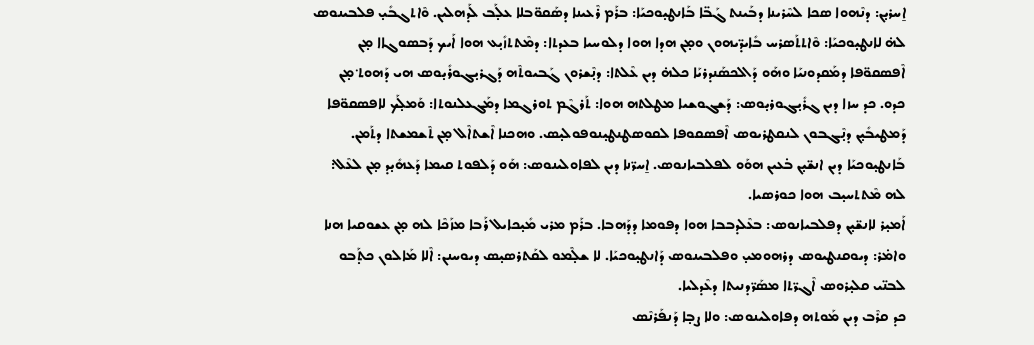ܐ̱ܚܪܝ̣ܢ: ܕܢܶܗܘܐ ܣܟܐ ܠܚܶܪܝܢܐ ܕܒܰܝܢܬ ܓܰܒ̈ܐ ܒܰܐܢܛܝ̣ܘܟܝܰܐ: ܒܪܰܡ ܪܶܥܝܢܐ ܕܣܰܩܘ̈ܒܠܐ ܥܠ̣ܰܒ ܠܰܕܗܠܝܢ. ܘܶܐܬܓܒܺܝ̣ ܦܠܒܝܢܘܣ ܠܗ̇ ܠܐܢܛܝ̣ܘܟܝܰܐ: ܘܶܐܬܬܰܣܪܚ ܒܺܐܝܕ̈ܝܗܘܢ ܘܡ̣ܢ ܗܕܐ ܗܘܐ ܕܠܘܚܝܐ ܒܥܕܬܐ: ܕܡܶܬܬܙܺܝ̣ܥ ܗܘܐ ܐܰܝܟ ܕܰܒܣܘܓܐܐ ܡ̣ܢ ܐܶܦܣܩܘ̈ܦܐ ܕܡܰܩܕܘܢܝܰܐ ܘܗܰܘ ܕܰܐܠܟܣܰܢܕܪܝܰܐ ܟܠܗ̇ ܕܝܢ ܥܶܠܬܐ: ܕܢ̣ܶܫܪܘܢ ܓܰܒܝܘܬܶܗ ܕܰܓܪܝ̣ܓܘܪܺܝ̣ܘܣ ܗܝ ܕܰܗܘܬ݀ ܡ̣ܢ ܟܕܘ. ܟܕ ܚܙܐ ܕܝܢ ܓܪܺܝ̣ܓܘܪܝ̣ܘܣ: ܕܰܫܓܘܫܝܐ ܡܛܠܬܗ ܗܘܐ: ܬܰܪܓܶܡ ܬܘܪܓܡܐ ܕܡܰܓܥܠܢܘܬܐ: ܘܰܡܠ̣ܰܟ ܠܐܦܣܩܘ̈ܦܐ ܕܰܡܛܝܒܺܝ̣ܢ ܕܢ̣ܶܓܒܘܢ ܠܢܩܛܪܝܘܣ ܐܶܦܣܩܘܦܐ ܠܩܘܣܛܢܛܝ̣ܢܘܦܘܠܝ̣ܣ. ܘܗܟܢܐ ܐܶܫܬܐܶܠ ܡ̣ܢ ܬܶܫܡܫܬܐ ܕܬܰܡܢ. ܒܰܐܢܛܝ̣ܘܟܝܰܐ ܕܝܢ ܐܢܫ̈ܝ̣ܢ ܒ̇ܥܝܢ ܗܘܰܘ ܠܦܠܒܝܐܢܘܣ. ܐ̱ܚܪ̈ܢܐ ܕܝܢ ܠܦܐܘܠܝܢܘܣ: ܗܰܘ ܕܰܠܦܘܬ ܩܝܡܐ ܕܰܥܗܺܝ̣ܕ ܡ̣ܢ ܠܥܶܠ: ܠܗ ܡܶܬܬܚܝ̣ܒ ܗܘܐ ܟܘܪܣܝܐ.
ܐܰܡܝ̣ܪ ܠܐܢܫ̈ܝ̣ܢ ܕܦܠܒܝܐܢܘܣ: ܒܥܶܠܕܒܒܐ ܗܘܐ ܕܦܘܡܐ ܕܕܰܗܒܐ. ܒܪܰܡ ܡܪܝ ܡܺܝ̣ܟܐܝܠ ܪܰܒܐ ܡܙܰܟܶܐ ܠܗ ܡ̣ܢ ܥܫܘܩܝܐ ܗܢܐ ܘܐܡ̇ܪ: ܕܝܘܩܢܛܝܘܣ ܕܪܗܘܡܝ̣ ܘܦܠܒܝܢܘܣ ܕܰܐܢܛܝ̣ܘܟܝܰܐ. ܠܐ ܫܠ̣ܶܡܘ ܠܩܰܬܪܣܝ̣ܣ ܕܝܘܚܢܢ: ܐܶܠܐ ܡܰܐܠܘܢ ܟܬ̣ܰܒܘ ܠܒܢ̈ܝ ܩܠܝ̣ܪܘܣ ܐܶܓܪ̈ܬܐ ܡܣܰܪ̈ܕܢܝܬܐ ܕܥܶܕܠܝܐ.
ܟܕ ܩܪܶܒ ܕܝܢ ܡܰܘܬܗ ܕܦܐܘܠܝܢܘܣ: ܘܠܐ ܨܒ̣ܐ ܕܰܢܦܰܪܢܶܣ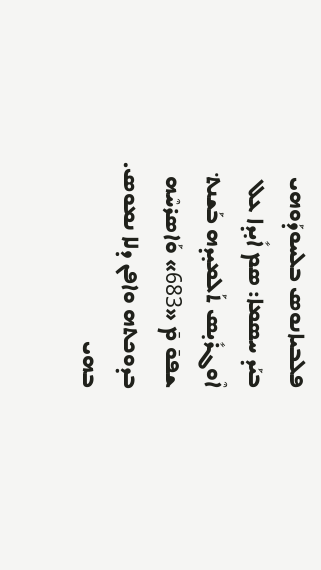ܦܠܒܝܐܢܘܣ ܒܠܚܘܕܰܘܗܝ ܒܝܰܕ ܚܣܡܐ: ܣܡ ܐܺܝ̣ܕܐ ܥܠ ܐܶܘܓܪܺܝ̣ܣ ܬܰܠܡܝ̣ܕܗ ܒܰܫܢܬ݀ ܫܦܘ̄ ܡ̄ «683» ܘܰܐܣܪܚܶܗ ܒܕܘܟܬܗ ܘܐܦܢ ܕܠܐ ܢܡܘܣ. ܒܗܝ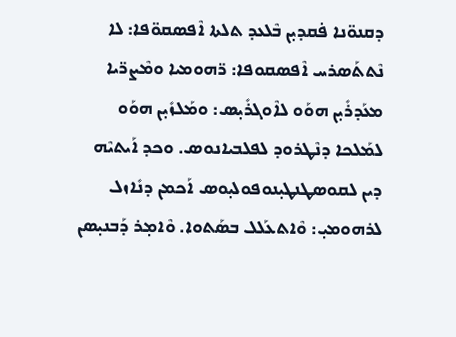ܕܩܢܘ̈ܢܐ ܦ̇ܩܕܝ̣ܢ ܒܶܠܥܕ ܬܠܬܐ ܐܶܦܣܩܘ̈ܦܐ: ܠܐ ܢܶܬܬܰܣܪܚ ܐܶܦܣܩܘܦܐ: ܪ̈ܗܘܡܝܐ ܘܡܶܨܪ̈ܝܐ ܡܥܰܕܪܺܝ̣ܢ ܗܘܰܘ ܠܐܶܘܓܪܺܝ̣ܣ: ܘܡܰܠܙܺܝ̣ܢ ܗܘܰܘ ܠܡܰܠܟܐ ܕܢܶܛܪܘܕ ܠܦܠܒܝܐܢܘܣ. ܘܟܕ ܐܰܝܬܝܶܗ ܕܝܢ ܠܩܘܣܛܢܛܝ̣ܢܘܦܘܠܝ̣ܘܣ ܐܰܟܡܢ ܕܢܺܐܙܠ ܠܪܗܘܡܝ̣: ܘܶܐܬܥܰܠܠ ܒܣܰܬܘܐ. ܘܶܐܡ̣ܪ ܕܰܒܢܝ̣ܣܢ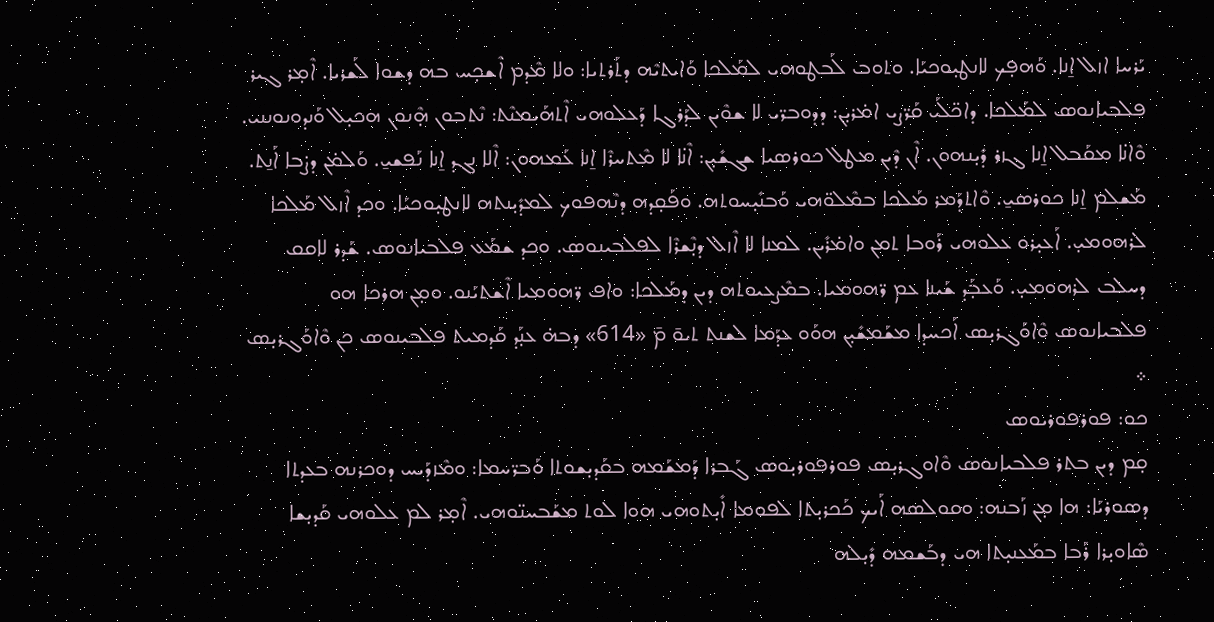ܝܰܪܚܐ ܐܙܠ ܐ̱ܢܐ. ܘܰܗܦ̣ܟ ܠܐܢܛܝ̣ܘܟܝܰܐ. ܘܬܘܒ ܠܰܒܛܘܗܝ ܠܡܰܠܟܐ ܘܰܐܝܬܝܶܗ ܕܬܰܪܬܝܐ: ܘܠܐ ܡܶܕܡ ܐܶܫܟ̣ܚ ܒܗ ܕܫܘܐ ܠܰܫܪܝܐ. ܐܶܡ̣ܪ ܓܝܪ ܦܠܒܝܐܢܘܣ ܠܡܰܠܟܐ. ܕܐܟ̈ܠܰܝ ܩܰܪ̈ܨܝ ܐܡ̇ܪܝ̣ܢ: ܕܕܘܒܪ̈ܝ ܠܐ ܫܘܶܝܢ ܠܕܰܪܓܐ ܕܰܥܠܘܗܝ ܐܶܬܗܰܝܡܢܶܬ: ܢܶܬܒܘܢ ܗ̣ܶܢܘܢ ܗܟܝ̣ܠ ܘܰܢܕܘܢܘܢܢܝ. ܘܶܐܢ̇ܐ ܡܩܰܒܠ ܐ̱ܢܐ ܓܙܪ ܕܺܝ̣ܢܗܘܢ. ܐܶܢ ܕܶܝܢ ܡܛܠ ܟܘܪܣܝܐ ܫܓܫܺܝ̣ܢ: ܐܶܢ̇ܐ ܠܐ ܡܶܬܚܪܶܐ ܐ̱ܢܐ ܥܰܡܗܘܢ: ܐܶܠܐ ܢܓܕ ܐ̱ܢܐ ܢܰܦܫܝ̱. ܘܰܠܡ̇ܢ ܕܨ̇ܒܐ ܐܰܢ̱ܬ. ܡܰܫܠܡ ܐ̱ܢܐ ܟܘܪܣܝ̱. ܘܶܐܬܕܰܡܪ ܡܰܠܟܐ ܒܡܶܠܘ̈ܗܝ ܘܰܒܢܺܝ̣ܚܘܬܗ. ܘܦܰܩ̣ܕܗ ܕܢܶܗܦܘܟ ܠܡܕܺܝ̣ܢܬܗ ܠܐܢܛܝ̣ܘܟܝܰܐ. ܘܟܕ ܐܶܙܠ ܡܰܠܟܐ ܠܪܗܘܡܝ̣. ܐܰܥܝ̣ܪܘ ܥܠܘܗܝ ܪܰܘܒܐ ܬܡܢ ܘܐܡ̇ܪܺܝܢ. ܠܡܢܐ ܠܐ ܐܶܙܠ ܕܢ̣ܶܫܪܶܐ ܠܦܠܒܝܢܘܣ. ܘܟܕ ܫܡܰܥ ܦܠܒܝܐܢܘܣ. ܫܰܕܪ ܠܐܩܩ ܕܚܠܒ ܠܪܗܘܡܝ̣. ܘܰܥܒ̣ܰܕ ܫܰܝܢܐ ܥܡ ܪ̈ܗܘܡܝܐ. ܒܡܶܨܥܝܘܬܗ ܕܝܢ ܕܡܰܠܟܐ: ܘܐܦ ܪ̈ܗܘܡܝܐ ܐܶܫܬܝܰܢܘ. ܘܡ̣ܢ ܗܪܟܐ ܗܘ ܦܠܒܝܐܢܘܣ ܘܶܐܘܰܓܪܝ̣ܣ ܐܰܟܚܕܐ ܡܫܰܡܫܺܝ̣ܢ ܗܘܰܘ ܥܕܰܡܐ ܠܫܢܬ ܬܝܘ̄ ܡ̄ «614» ܕܒܗ̇ ܥܢ̣ܰܕ ܩܰܕܡܝܬ ܦܠܒܝܢܘܣ ܟܢ ܘܶܐܘܰܓܪܝ̣ܣ ܀
ܟܘ: ܦܘܪܦܘܪܝܘܣ
ܩ̣ܡ ܕܝܢ ܒܬܪ ܦܠܒܝܐܢܘܣ ܘܶܐܘܓܪܝ̣ܣ ܦܘܪܦܘܪܝ̣ܘܣ ܓܰܒܪܐ ܕܰܡܫܰܡܗ ܒܩܰܕܝ̣ܫܘܬܐ ܘܰܒܪ̈ܚܡܐ: ܘܡܶܙܕܰܝܚ ܕܘܟܪܢܗ ܒܥܕܬܐ ܕܣܘܪܝܰܐ: ܗܐ ܡ̣ܢ ܙܰܒܢܗ: ܘܩܘܠܣܗ ܐܰܝܟ ܟܰܟܪܝ̣ܬܐ ܠܦܘܡܐ ܐܺܝ̣ܬܘܗܝ ܗܘܐ ܠܘܬ ܡܫܰܒܚܢ̈ܘܗܝ. ܐܶܡ̣ܪ ܠܡ ܥܠܘܗܝ ܩܰܕܝ̣ܫܐ ܣܶܐܘܝ̣ܪܐ ܪܰܒܐ ܒܡܰܥܢܝ̣ܬܐ ܗܝ ܕܒܰܫܡܗ ܕܺܝ̣ܠܗ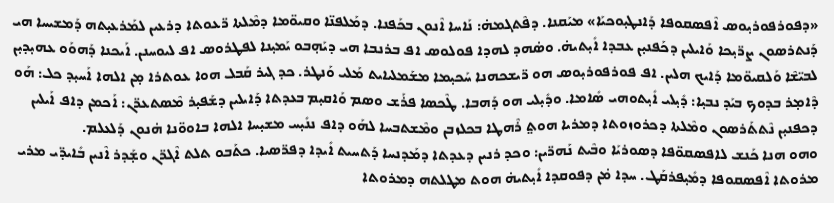«ܕܦܘܪܦܘܪܝ̣ܘܣ ܐܶܦܣܩܘܦܐ ܕܰܐܢܛܝ̣ܘܟܝܰܐ» ܡܝܰܩܢܐ. ܕܦܶܬܓܡܗ̇: ܢܰܐܚܐ ܐܶܢܘܢ ܒܟܰܦܢܐ. ܕܡܰܠܦܢ̈ܐ ܘܩܝܘ̈ܡܐ ܕܡܶܠܬܐ ܪ̈ܥܘܬܐ ܕܪܥܝܢ ܠܡܰܪܥܝ̣ܬܗ ܕܰܡܫܝܚܐ ܗܝ ܕܰܢܬܪܣܘܢ ܨܪ̈ܝ̣ܟܐ ܘܰܐܝܠܝܢ ܕܟܰܦܢܝ̣ܢ ܥܒܕܐ ܐܺܝ̣ܬܝܗ̇. ܘܣ̇ܗܕ ܠܗܕܐ ܦܘܠܘܣ ܐܦ ܒܪܢܒܐ ܗܝ ܕܝܰܗ̣ܒܘ ܝܰܡܝ̣ܢܐ ܠܦܛܪܘܣ ܐܦ ܠܝܘܚܢܢ. ܐܰܝܟܢܐ ܕܰܗܘܰܘ ܥܗܝ̣ܕܝ̣ܢ ܠܒܝ̈ܫܶܐ ܘܰܠܩܝܘ̈ܡܐ ܕܰܐܝܟ ܗܠܝܢ. ܐܦ ܦܘܪܦܘܪܝ̣ܘܣ ܗܘ ܪ̈ܝܫܟܗܢܐ ܚܰܟܝ̣ܡܐ ܡܫܰܡܠܝܐܝܬ ܡܰܠܝ ܘܰܢܛܪ. ܟܕ ܓܝܪ ܩܰܒܠ ܗܘܐ ܥܘܬܪܐ ܡ̣ܢ ܐܠܗܐ ܐܰܚܝ̣ܕ ܟܠ: ܗܰܘ ܕܶܐܡ̣ܪ ܒܕܘܟ ܒܝܰܕ ܢܒܝ̣ܐ: ܕܺܝ̣ܠܝ ܐܺܝ̣ܬܘܗܝ ܣܺܐܡܐ. ܘܕܺܝ̣ܠܝ ܗܘ ܕܰܗܒܐ. ܛܶܟܣܐ ܦܪܰܫ ܘܣܡ ܘܰܐܩܝ̣ܡ ܒܥܕܬܐ ܕܰܐܝܠܝܢ ܕܫܰܦܝ̣ܪ ܡܶܣܬܥܪ̈ܢ: ܐܰܟܡܢ ܕܐܦ ܐܰܝܠܝܢ ܕܟܦܢܝ̣ܢ ܢܶܬܬܰܪܣܘܢ ܘܡܶܠܬܐ ܕܟܪܘܙܘܬܐ ܕܡܪܝܐ ܗܘܬ݀ ܪܶܗܛܐ ܒܟܠܙܒܢ ܘܡܶܫܬܒܚܐ ܠܗܰܘ ܕܐܦ ܢܢܺܝ̣ܚ ܡܫܝ̣ܚܐ ܐܠܗܐ ܒܐܘܘ̈ܢܐ ܗ̇ܢܘܢ ܕܰܠܥܠܡ.
ܘܗܘ ܗܢܐ ܟܰܢܫ ܠܐܦܣܩܘ̈ܦܐ ܕܣܘܪܝܰܐ ܘܒܶܝܬ ܢܰܗܪ̈ܝܢ: ܘܟܕ ܪܢܝܢ ܕܥܕܬܐ ܕܡܰܕܢܚܐ ܕܰܬܚܝܬ ܐܺܝܕܐ ܕܦܪ̈ܣܝܐ. ܟܬܰܒܘ ܬܠܬ ܐܶܓܪ̈ܢ ܘܫ̣ܰܕܪ ܐܶܢܝܢ ܒܺܐܝܕ̈ܝ ܡܪܝ ܡܪܘܬܐ ܐܶܦܣܩܘܦܐ ܕܡܺܝ̣ܦܪܩܰܛ. ܚܕܐ ܡ̇ܢ ܕܦܘܩܕܐ ܐܺܝ̣ܬܝܗ̇ ܗܘܬ ܡܛܠܬܗ ܕܡܪܘܬܐ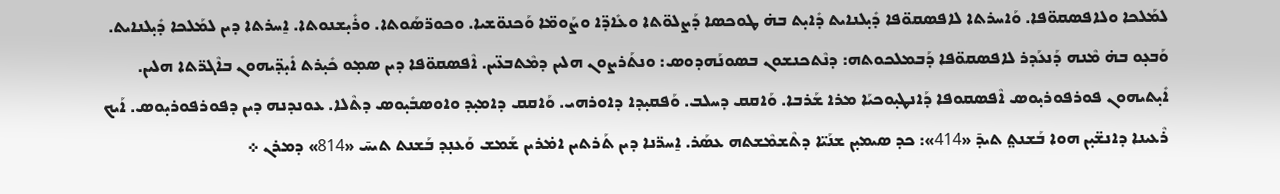ܠܡܰܠܟܐ ܘܠܐܦܣܩܘ̈ܦܐ. ܘܰܐܚܪܬܐ ܠܐܦܣܩܘ̈ܦܐ ܕܺܝ̣ܠܢܐܝܬ ܕܺܐܝ̣ܬ ܒܗ̇ ܛܘܟܣܐ ܕܰܨܠܘ̈ܬܐ ܘܥܺܐܕ̈ܐ ܘܨܰܘܡ̈ܐ ܘܰܟܢܘ̈ܫܝܐ. ܘܟܘܪ̈ܣܰܘܬܐ. ܘܪܺܝ̣ܫܢܘܬܐ. ܐ̱ܚܪܬܐ ܕܝܢ ܠܡܰܠܟܐ ܕܺܝ̣ܠܢܐܝܬ. ܘܰܒܥ̣ܘ ܒܗ̇ ܡܶܢܗ ܕܰܢܥܰܕܪ ܠܐܦܣܩܘ̈ܦܐ ܕܰܒܡܠܟܘܬܗ: ܕܢܶܬܟܢܫܘܢ ܒܣܘܢܰܗܕܘܣ: ܘܢܬܰܪܨܘܢ ܗܠܝܢ ܕܡܶܬܒܥ̈ܝܢ. ܐܶܦܣܩܘ̈ܦܐ ܕܝܢ ܣܡ̣ܘ ܟܺܝ̣ܪܬ ܐܺܝ̣ܕ̈ܝܗܘܢ ܒܐܶܓܪ̈ܬܐ ܗܠܝܢ. ܐܺܝ̣ܬܝܗܘܢ ܦܘܪܦܘܪܝ̣ܘܣ ܐܶܦܣܩܘܦܐ ܕܰܐܢܛܝ̣ܘܟܝܰܐ ܡܪܐ ܫܰܪܒܐ. ܘܰܐܩܩ ܕܚܠܒ. ܘܰܦܩܝ̣ܕܐ ܕܐܘܪܗܝ. ܘܰܐܩܩ ܕܐܡܝ̣ܕ ܘܐܘܣܒܺܝ̣ܘܣ ܕܬܶܠܐ. ܥܘܢܕܢܗ ܕܝܢ ܕܦܘܪܦܘܪܝ̣ܘܣ. ܐܰܝܟ ܪܶܥܝܢܐ ܕܐܢܫ̈ܝ̣ܢ ܗܘܐ ܒܰܫܢܬ݀ ܬܝܕ̄ «414»: ܟܕ ܣܝܡܝ̣ܢ ܫܢܰܝ̈ܐ ܕܬܶܫܡܶܫܬܗ ܥܣܰܪ. ܐ̱ܚܪ̈ܢܐ ܕܝܢ ܬܰܪܬܝܢ ܐܡ̇ܪܝܢ ܫܰܡܫ ܘܰܥܢ̣ܕ ܒܰܫܢܬ ܬܝܚ̄ «814» ܕܡܪܢ ܀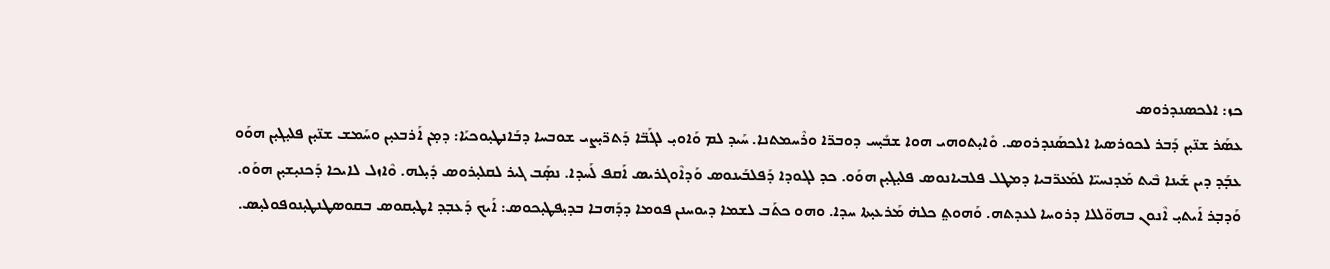ܟܙ: ܐܠܟܣܢܕܪܘܣ
ܥܣܰܪ ܫܢ̈ܝ̣ܢ ܕܰܒܪ ܠܟܘܪܣܝܐ ܐܠܟܣܰܢܕܪܘܣ. ܘܺܐܝ̣ܬܘܗܝ ܗܘܐ ܫܒܺܝ̣ܚ ܕܘܒܪ̈ܐ ܘܪܶܚܡܬܢܐ. ܚܰܝܕ ܠܡ ܘܰܐܘܝ̣ ܠܓܰܒ̈ܐ ܕܰܬܪ̈ܝ̣ܨܝ ܫܘܒܚܐ ܕܒܰܐܢܛܝ̣ܘܟܝܰܐ: ܕܡ̣ܢ ܐܰܪܒܥܝ̣ܢ ܘܚܰܡܫ ܫܢ̈ܝ̣ܢ ܦܠܝ̣ܓܝ̣ܢ ܗܘܰܘ ܥܒ̣ܰܕ ܕܝܢ ܫܰܝܢܐ ܒܶܝܬ ܡܰܕܢܚܝ̈ܐ ܠܡܰܥܪ̈ܒܝܐ ܕܡܛܠ ܦܠܒܝܐܢܘܣ ܦܠܝ̣ܓܝ̣ܢ ܗܘܰܘ. ܟܕ ܠܓܘܕܐ ܕܰܦܠܒܰܝܢܘܣ ܘܰܕܐܶܘܓܪܝܣ ܐܰܩܦ ܠܰܚܕܐ. ܢܣ̣ܰܒ ܓܝܪ ܠܩܠܝ̣ܪܘܣ ܕܺܝ̣ܠܗ. ܘܶܐܙܠ ܠܐܝܟܐ ܕܰܟܢܝ̣ܫܝ̣ܢ ܗܘܰܘ. ܘܰܕܒ̣ܪ ܐܰܝܬܝ̣ ܐܶܢܘܢ ܒܗܘ̈ܠܠܐ ܕܪܘܚܐ ܠܥܕܬܗ. ܘܰܗܘܬ݀ ܟܠܗ̇ ܡܰܪܥܝ̣ܬܐ ܚܕܐ. ܘܗܘ ܟܬܰܒ ܠܫܡܐ ܕܝܘܚܢܢ ܦܘܡܐ ܕܕܰܗܒܐ ܒܕܝ̣ܦܛܝ̣ܟܘܣ: ܐܰܝܟ ܕܰܥܒ̣ܕ ܐܛܝ̣ܩܘܣ ܒܩܘܣܛܢܛܝ̣ܢܘܦܘܠܝ̣ܣ.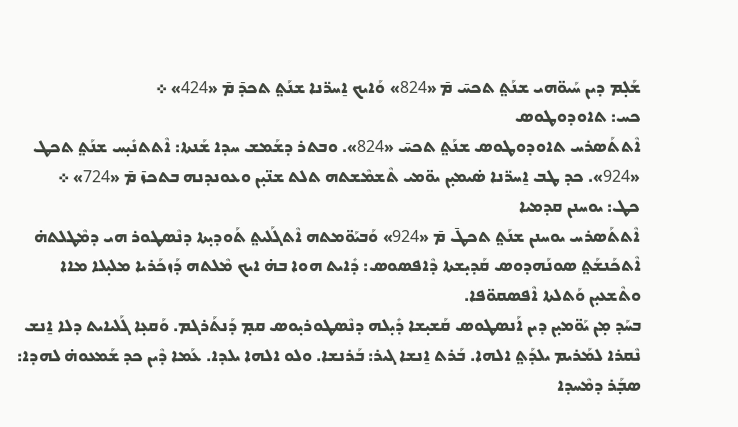ܫܰܠ̣ܡ ܕܝܢ ܚܰܝܘ̈ܗܝ ܫܢܰܬ݀ ܬܟܚ̄ ܡ̄ «824» ܘܰܐܝܟ ܐ̱ܚܪ̈ܢܐ ܫܢܰܬ݀ ܬܟܕ̄ ܡ̄ «424» ܀
ܟܚ: ܬܐܘܕܘܛܘܣ
ܐܶܬܬܰܣܪܚ ܬܐܘܕܘܛܘܣ ܫܢܰܬ݀ ܬܟܚ̄ «824». ܘܒܬܪ ܕܫܰܡܫ ܚܕܐ ܫܰܢܬܐ: ܐܶܬܬܢܺܝ̣ܚ ܫܢܰܬ݀ ܬܟܛ «924». ܟܕ ܛܒ ܐ̱ܚܪ̈ܢܐ ܣ̇ܝܡܝ̣ܢ ܝܘ̈ܡܝ ܬܶܫܡܶܫܬܗ ܬܠܬ ܫܢ̈ܝ̣ܢ ܘܥܘܢܕܢܗ ܒܬܟܙ̄ ܡ̄ «724» ܀
ܟܛ: ܝܘܚܢܢ ܩܕܡܝܐ
ܐܶܬܬܰܣܪܚ ܝܘܚܢܢ ܫܢܰܬ݀ ܬܟܛ̄ ܡ̄ «924» ܘܰܒܝܰܘ̈ܡܬܗ ܐܶܬܓܰܠܝܬ݀ ܬܰܘܕܝ̣ܬܐ ܕܢܶܣܛܘܪ ܗܝ ܕܡܶܛܠܬܗ̇ ܐܶܬܟܰܢܫܰܬ݀ ܣܘܢܰܗܕܘܣ ܩܰܕܝ̣ܫܬܐ ܕܶܐܦܣܘܣ: ܕܺܐܝܬ ܗܘܐ ܒܗ̇ ܐܝܟ ܡܶܠܬܗ ܕܰܙܟܰܪܝܐ ܡܠܝ̣ܠܐ ܡܐܐ ܘܬܶܫܥܝ̣ܢ ܘܰܬܠܬܐ ܐܶܦܣܩܘ̈ܦܐ.
ܒܚܰܕ ܡ̣ܢ ܝܰܘ̈ܡܝ̣ܢ ܕܝܢ ܐܰܢܣܛܘܣ ܩܰܫܝ̣ܫܐ ܕܺܝ̣ܠܗ ܕܢܶܣܛܘܪܝ̣ܘܣ ܩܡ̣ ܕܰܢܬܰܪܓܡ. ܘܰܩܥ̣ܐ ܓܰܠܝܐܝܬ ܕܠܐ ܐ̱ܢܫ ܢܶܩܪܐ ܠܡܰܪܝܡ ܝܠܕܰܬ݀ ܐܠܗܐ. ܒܰܪܬ ܐ̱ܢܫܐ ܓܝܪ: ܒܰܪܢܫܐ. ܘܠܘ ܐܠܗܐ ܝܠܕܐ. ܥܰܡܐ ܕܶܝܢ ܟܕ ܫܰܡܥܘܗ̇ ܠܗܕܐ: ܣܒ̣ܰܪ ܕܡܶܚܕܐ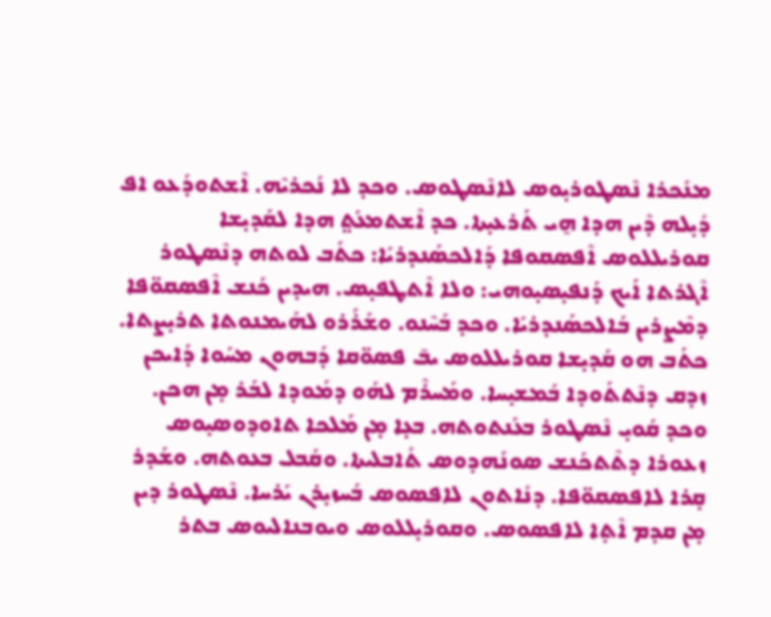ܡܢܰܟܪܐ ܢܶܣܛܘܪܝ̣ܘܣ ܠܐܢܶܣܛܘܣ. ܘܟܕ ܠܐ ܢܰܟܪܝܶܗ. ܐܶܫܬܘܕܰܥܘ ܐܦ ܕܺܝ̣ܠܗ ܕܶܝܢ ܗܕܐ ܗ̱ܝ ܬܰܪܥܝ̣ܬܐ. ܟܕ ܐܶܫܬܡܥܰܬ݀ ܗܕܐ ܠܩܰܕܝ̣ܫܐ ܩܘܪܝܠܠܘܣ ܐܶܦܣܩܘܦܐ ܕܰܐܠܟܣܰܢܕܪܝܰܐ: ܟܬܰܒ ܠܘܬܗ ܕܢܶܣܛܘܪ ܐܶܓܪܬܐ ܐܰܝܟ ܕܰܢܦܝ̣ܣܝ̣ܘܗܝ: ܘܠܐ ܐܶܬܛܦܝ̣ܣ. ܗܝܕܝܢ ܟܰܢܫ ܐܶܦܣܩܘ̈ܦܐ ܕܡܶܨܪܝܢ ܒܰܐܠܟܣܰܢܕܪܝܰܐ. ܘܟܕ ܒܰܚܶܢܘ. ܘܫܰܪܰܪܘ ܠܗܰܝܡܢܘܬܐ ܬܪܝ̣ܨܬܐ. ܟܬܰܒ ܗܘ ܩܰܕܝ̣ܫܐ ܩܘܪܝܠܠܘܣ ܝܒ̄ ܦܣܘ̈ܩܐ ܕܰܒܗܘܢ ܡܚܰܘܐ ܕܰܐܝܟܢ ܙܕܩ ܕܢܶܬܬܰܘܕܐ ܒܰܡܫܝ̣ܚܐ. ܘܡܰܚܪܶܡ ܠܗܰܘ ܕܡܰܘܕܐ ܠܒܰܪ ܡ̣ܢ ܗܟܢ. ܘܟܕ ܩܰܘܝ̣ ܢܶܣܛܘܪ ܒܥܰܢܬܘܬܗ. ܒܥ̣ܐ ܡ̣ܢ ܡܰܠܟܐ ܬܐܘܕܘܣܝ̣ܘܣ ܙܥܘܪܐ ܕܬܶܬܟܰܢܫ ܣܘܢܰܗܕܘܣ ܬܺܐܒܠܝܬܐ. ܘܩܰܒܠ ܒܥܘܬܗ. ܘܫܰܕܪ ܩ̣ܪܐ ܠܐܦܣܩܘ̈ܦܐ. ܕܢܺܐܬܘܢ ܠܐܦܣܘܣ ܒܰܚܙܝ̣ܪܢ ܝܰܪܚܐ. ܢܶܣܛܘܪ ܕܝܢ ܡ̣ܢ ܩܕܡ ܐܶܬ̣ܐ ܠܐܦܣܘܣ. ܘܩܘܪܝ̣ܠܠܘܣ ܘܝܘܒܢܐܠܝܘܣ ܒܬܪ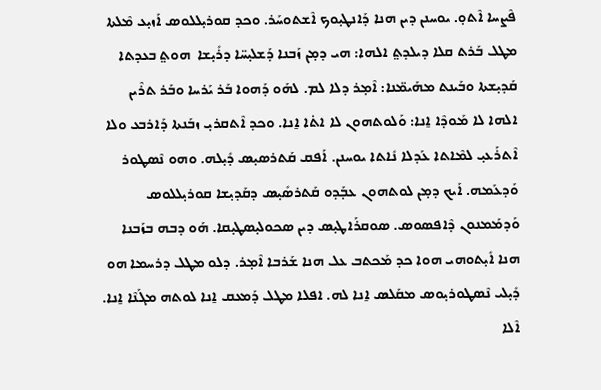ܦܶܨܚܐ ܐܶܬܘ̣. ܝܘܚܢܢ ܕܝܢ ܗܢܐ ܕܰܐܢܛܝ̣ܘܟ ܐܶܫܬܘܚܰܪ. ܘܟܕ ܩܘܪܝ̣ܠܠܘܣ ܐܰܙܝ̣ܥ ܡܶܠܬܐ ܡܛܠ ܒܰܪܬ ܩܠܐ ܕܝܠܕܬ݀ ܐܠܗܐ: ܗܝ ܕܡ̣ܢ ܙܰܒܢܐ ܕܰܫܠܝ̣ܚ̈ܐ ܕܪܺܝ̣ܫܐ  ܗܘܬ݀ ܒܥܕܬܐ ܩܰܕܝ̣ܫܬܐ ܘܒܰܝܢܬ ܡܗܰܝܡ̈ܢܐ: ܐܶܡ̣ܪ ܕܠܐ ܠܡ. ܠܗܰܘ ܕܰܗܘܐ ܒܰܪ ܝܰܪܚܐ ܘܒܰܪ ܬܪܶܝܢ ܐܠܗܐ ܠܐ ܡܰܘܕܶܐ ܐ̱ܢܐ: ܘܰܠܘܬܗܘܢ ܠܐ ܐܬ̇ܐ ܐ̱ܢܐ. ܘܟܕ ܐܶܬܩܪܝ̣ ܙܒܰܢܬܐ ܕܰܐܪܒܥ ܘܠܐ ܐܶܬܪܰܥܝ̣ ܠܡܶܐܬܐ ܥܰܕܠܐ ܢܺܐܬܐ ܝܘܚܢܢ. ܐܰܦܩ ܩܰܬܪܣܝ̣ܣ ܕܺܝ̣ܠܗ. ܘܗܘ ܢܶܣܛܘܪ ܘܰܕܥܰܡܗ. ܐܰܝܟ ܕܡ̣ܢ ܠܘܬܗܘܢ ܥܒ̣ܰܕܘ ܩܰܬܪܣܺܝ̣ܣ ܕܩܰܕܝ̣ܫܐ ܩܘܪܝ̣ܠܠܘܣ ܘܰܕܡܰܡܢܘܢ ܕܶܐܦܣܘܣ. ܣܘܩܪܰܐܛܝ̣ܣ ܕܝܢ ܣܟܘܠܝ̣ܣܛܝ̣ܩܐ. ܗܰܘ ܕܒܗ ܒܙܰܒܢܐ ܗܢܐ ܐܺܝ̣ܬܘܗܝ ܗܘܐ ܟܕ ܡܰܟܬܒ ܥܠ ܗܢܐ ܫܰܪܒܐ ܐܶܡ̣ܪ. ܕܠܘ ܡܛܠ ܕܪܚܡܐ ܗܘ ܕܺܝ̣ܠܝ ܢܶܣܛܘܪܝ̣ܘܣ ܡܩܰܠܣ ܐ̱ܢܐ ܠܗ. ܐܦܠܐ ܡܛܠ ܕܰܡܥܩ ܐ̱ܢܐ ܠܘܬܗ ܡܓܰܢܶܐ ܐ̱ܢܐ. ܐܶܠܐ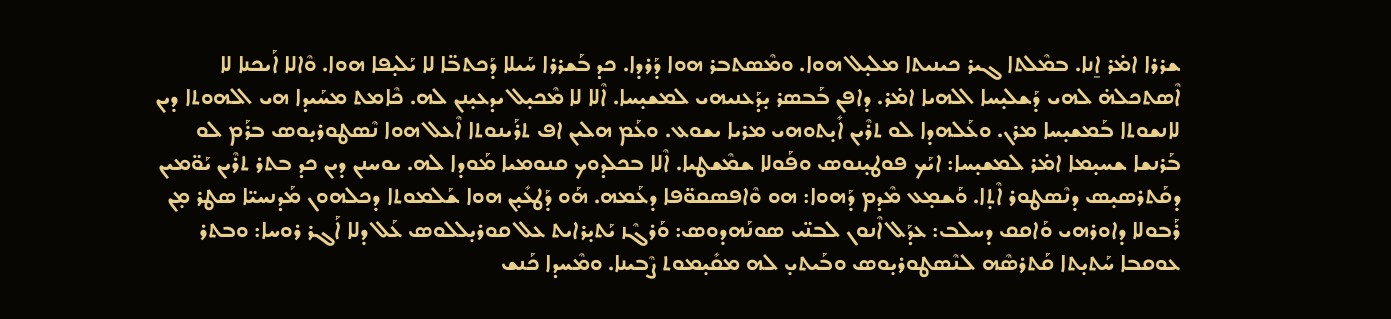ܫܪܪܐ ܐܡ̇ܪ ܐ̱ܢܐ. ܒܡܶܠܬܐ ܓܝܪ ܟܝܢܝܬܐ ܡܠܝ̣ܠ ܗܘܐ. ܘܡܶܣܬܒܪ ܗܘܐ ܕܰܪܕܐ. ܟܕ ܒܰܫܪܪܐ ܚܰܝܠܐ ܕܰܟܬܒ̈ܐ ܠܐ ܝܰܠܝ̣ܦܐ ܗܘܐ. ܘܶܐܠܐ ܐܰܝܟܢܐ ܠܐ ܐܶܣܬܟܠܗ̇ ܠܗܝ ܕܰܫܠܝ̣ܚܐ ܐܠܗܝܐ ܐܡ̇ܪ. ܕܐܦܢ ܒܰܒܣܪ ܝ̣ܕܰܥܢܝܗܝ ܠܡܫܝ̣ܚܐ. ܐܶܠܐ ܠܐ ܡܶܟܝ̣ܠ ܝܕܥܝ̣ܢܢ ܠܗ. ܟܶܐܡܬ ܡܚܰܝܕܐ ܗܝ ܐܠܗܘܬܐ ܕܝܢ ܠܐܢܫܘܬܐ ܒܰܡܫܝ̣ܚܐ ܡܪܢ. ܘܥܰܠܗܕܐ ܠܘ ܬܪܶܝܢ ܐܺܝ̣ܬܘܗܝ ܡܪܝܐ ܝܫܘܥ. ܘܥܰܡ ܗܠܝܢ ܐܦ ܬܪܰܝܢܘܬܐ ܐܶܥܠ ܗܘܐ ܢܶܣܛܘܪܝ̣ܘܣ ܒܪܰܡ ܠܘ ܒܰܪܢܫܐ ܫܚܝ̣ܡܐ ܐܡ̇ܪ ܠܡܫܝ̣ܚܐ: ܐܝܰܟ ܦܘܛܝ̣ܢܘܣ ܘܦܰܘܠܐ ܫܡܶܫܛܝܐ. ܐܶܠܐ ܒܟܠܕܘܟ ܩܢܘܡܝܐ ܡܰܘܕܐ ܠܗ. ܝܘܚܢܢ ܕܝܢ ܟܕ ܒܬܪ ܬܪܶܝܢ ܝܰܘ̈ܡܝܢ ܕܩܰܬܪܣܝ̣ܣ ܕܢܶܣܛܘܪ ܐܶܬ̣ܐ. ܘܰܫܡ̣ܥ ܡܶܕܡ ܕܰܗܘܐ: ܗܘ ܘܶܐܦܣܩܘ̈ܦܐ ܕܥܰܡܗ. ܗܰܘ ܕܰܛܥܺܝ̣ܢ ܗܘܐ ܫܰܠܡܘܬܐ ܕܟܠܗܘܢ ܡܰܕܢܚܝ̈ܐ ܣܛܪ ܡ̣ܢ ܪܰܒܘܠܐ ܕܐܘܪܗܝ ܘܰܐܩܩ ܕܚܠܒ: ܥܕܰܠ ܐܶܢܘܢ ܠܒܢ̈ܝ ܣܘܢܰܗܕܘܣ: ܘܰܪܓܶܙ ܝܰܬܝ̣ܪܐܝܬ ܥܠ ܩܘܪܝ̣ܠܠܘܣ ܥܰܠ ܕܠܐ ܐܰܓܪ ܪܘܚܐ: ܘܒܬܪ ܥܘܩܒܐ ܚܰܬܝ̣ܬܐ ܩܰܬܪܣܶܗ ܠܢܶܣܛܘܪܝ̣ܘܣ ܘܒܰܝܬܝ̣ ܠܗ ܡܩܺܝ̣ܡܘܬ ܨܶܒܝܢܐ. ܘܡܶܚܕܐ ܟܰܢܫ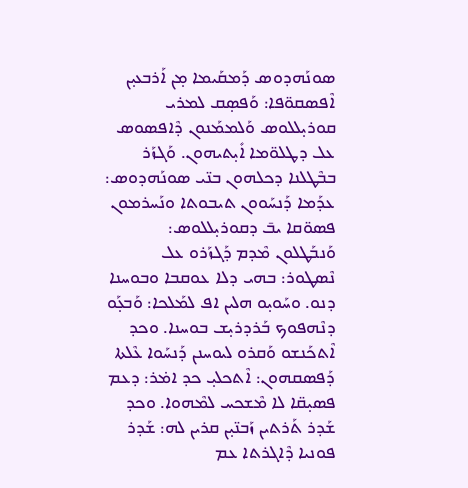ܣܘܢܰܗܕܘܣ ܕܰܡܩܰܝܡܐ ܡ̣ܢ ܐܰܪܒܥܝ̣ܢ ܐܶܦܣܩܘ̈ܦܐ: ܘܰܦܣ̣ܩ ܠܡܪܝ ܩܘܪܝ̣ܠܠܘܣ ܘܰܠܡܡܰܢܘܢ ܕܶܐܦܣܘܣ ܥܠ ܕܛܠܘ̈ܡܐ ܐܺܝ̣ܬܝܗܘܢ. ܘܰܓܙܰܪ ܒܒܶܛܠܢܐ ܕܟܠܗܘܢ ܒܢ̈ܝ ܣܘܢܰܗܕܘܣ: ܥܕܰܡܐ ܕܰܢܚܰܘܘܢ ܬܝܒܘܬܐ ܘܢܰܚܪܡܘܢ ܦܣܘ̈ܩܐ ܝܒ̄ ܕܩܘܪܝ̣ܠܠܘܣ: ܘܰܢܒܰܛܠܘܢ ܡܶܕܡ ܕܰܓܙܰܪܘ ܥܠ ܢܶܣܛܘܪ: ܒܗܝ ܕܠܐ ܥܘܩܒܐ ܘܒܘܚܢܐ ܕܢܘ. ܘܚܰܘܝ̣ܘ ܗܠܝܢ ܐܦ ܠܡܰܠܟܐ: ܘܰܒܥ̣ܰܘ ܕܢܶܗܦܘܟ ܒܰܪܕܪܝ̣ܫ ܒܘܚܢܐ. ܘܟܕ ܐܶܬܟܰܢܫܘ ܘܰܩܪܘ ܠܝܘܚܢܢ ܕܰܢܚܰܘܐ ܥܶܠܬܐ ܕܰܦܣܩܗܘܢ: ܐܶܬܟܠܝ̣ ܟܕ ܐܡ̇ܪ: ܕܥܡ ܦܣܝ̣ܩ̈ܐ ܠܐ ܡܶܫܟܚ ܠܡܶܗܘܐ. ܘܟܕ ܫܰܕܪ ܬܰܪܬܝܢ ܙܰܒܢ̈ܝ̣ܢ ܩܪܝܢ ܠܗ: ܫܰܕܪ ܦܘܢܝܐ ܕܶܐܓܪܬܐ ܥܡ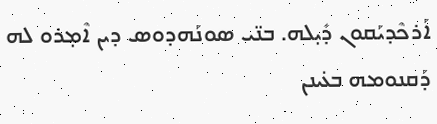ܐܰܪܟܶܕܝܰܩܘܢ ܕܺܝ̣ܠܗ. ܒܢ̈ܝ ܣܘܢܰܗܕܘܣ ܕܝܢ ܐܶܡ̣ܪܘ ܠܗ ܕܰܩܢܘܡܗ ܒܥ̇ܝܢܢ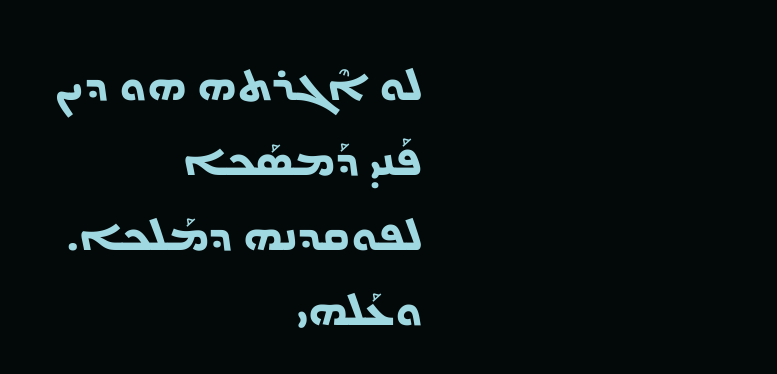ܠܘ ܐܶܓܪܬܗ ܗܘ ܕܝܢ ܦܰܢܝ̣ ܕܰܡܣܰܟܐ ܠܦܘܩܕܢܗ ܕܡܰܠܟܐ. ܘܥܰܠܗܝ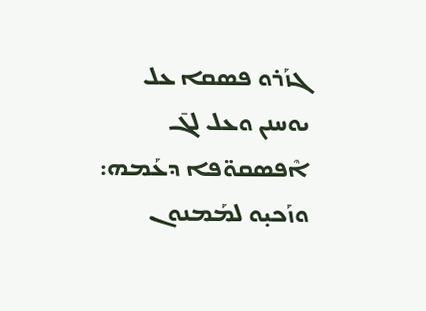ܓܙܰܪܘ ܦܣܩܐ ܥܠ ܝܘܚܢܢ ܘܥܠ ܠܓ̄ ܐܶܦܣܩܘ̈ܦܐ ܕܥܰܡܗ: ܘܙܰܟܝ̣ܘ ܠܡܰܡܢܘܢ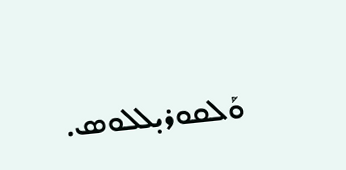ܘܰܠܩܘܪܝ̣ܠܠܘܣ.